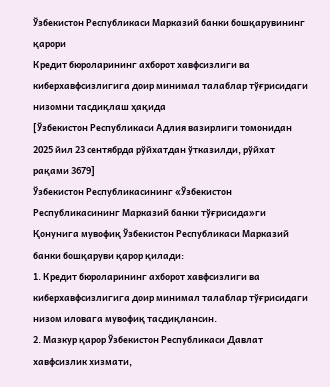Ўзбекистон Республикаси Марказий банки бошқарувининг
қарори
Кредит бюроларининг ахборот хавфсизлиги ва киберхавфсизлигига доир минимал талаблар тўғрисидаги низомни тасдиқлаш ҳақида
[Ўзбекистон Республикаси Адлия вазирлиги томонидан 2025 йил 23 сентябрда рўйхатдан ўтказилди, рўйхат рақами 3679]
Ўзбекистон Республикасининг «Ўзбекистон Республикасининг Марказий банки тўғрисида»ги Қонунига мувофиқ Ўзбекистон Республикаси Марказий банки бошқаруви қарор қилади:
1. Кредит бюроларининг ахборот хавфсизлиги ва киберхавфсизлигига доир минимал талаблар тўғрисидаги низом иловага мувофиқ тасдиқлансин.
2. Мазкур қарор Ўзбекистон Республикаси Давлат хавфсизлик хизмати,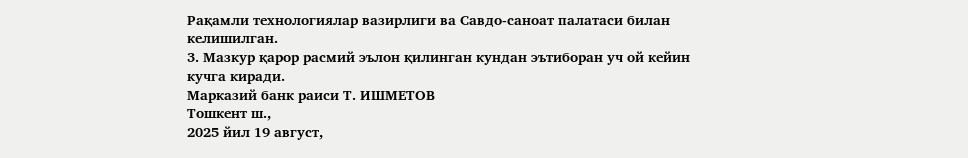Рақамли технологиялар вазирлиги ва Савдо-саноат палатаси билан келишилган.
3. Мазкур қарор расмий эълон қилинган кундан эътиборан уч ой кейин кучга киради.
Марказий банк раиси Т. ИШМЕТОВ
Тошкент ш.,
2025 йил 19 август,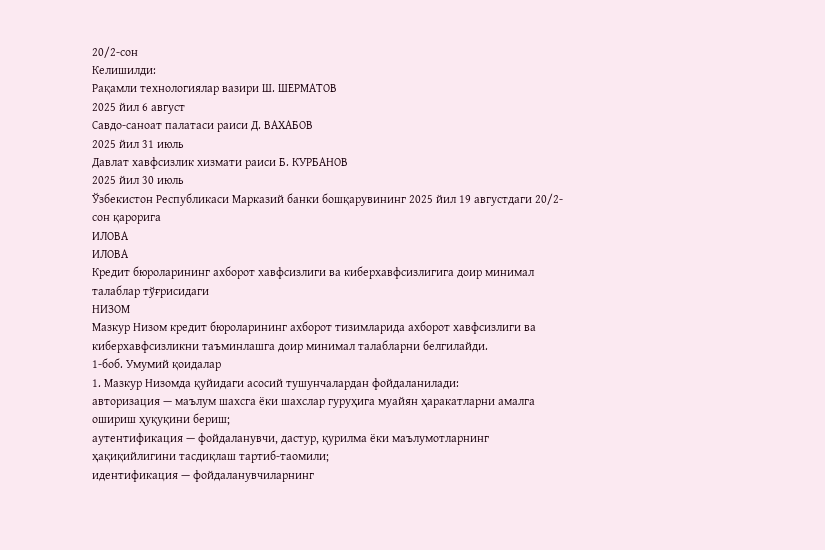20/2-сон
Келишилди:
Рақамли технологиялар вазири Ш. ШЕРМАТОВ
2025 йил 6 август
Савдо-саноат палатаси раиси Д. ВАХАБОВ
2025 йил 31 июль
Давлат хавфсизлик хизмати раиси Б. КУРБАНОВ
2025 йил 30 июль
Ўзбекистон Республикаси Марказий банки бошқарувининг 2025 йил 19 августдаги 20/2-сон қарорига
ИЛОВА
ИЛОВА
Кредит бюроларининг ахборот хавфсизлиги ва киберхавфсизлигига доир минимал талаблар тўғрисидаги
НИЗОМ
Мазкур Низом кредит бюроларининг ахборот тизимларида ахборот хавфсизлиги ва киберхавфсизликни таъминлашга доир минимал талабларни белгилайди.
1-боб. Умумий қоидалар
1. Мазкур Низомда қуйидаги асосий тушунчалардан фойдаланилади:
авторизация — маълум шахсга ёки шахслар гуруҳига муайян ҳаракатларни амалга ошириш ҳуқуқини бериш;
аутентификация — фойдаланувчи, дастур, қурилма ёки маълумотларнинг ҳақиқийлигини тасдиқлаш тартиб-таомили;
идентификация — фойдаланувчиларнинг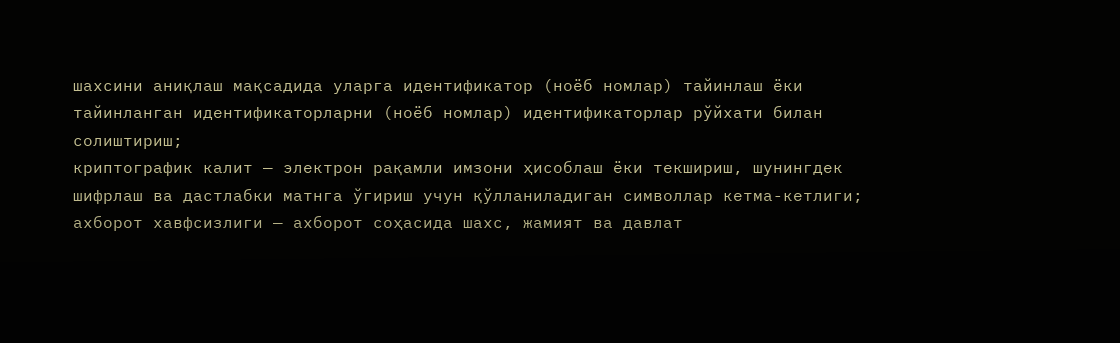шахсини аниқлаш мақсадида уларга идентификатор (ноёб номлар) тайинлаш ёки тайинланган идентификаторларни (ноёб номлар) идентификаторлар рўйхати билан солиштириш;
криптографик калит — электрон рақамли имзони ҳисоблаш ёки текшириш, шунингдек шифрлаш ва дастлабки матнга ўгириш учун қўлланиладиган символлар кетма-кетлиги;
ахборот хавфсизлиги — ахборот соҳасида шахс, жамият ва давлат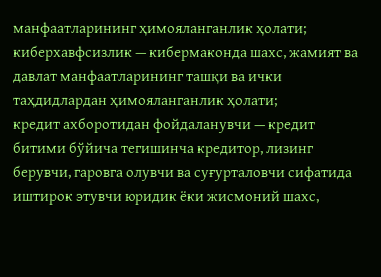манфаатларининг ҳимояланганлик ҳолати;
киберхавфсизлик — кибермаконда шахс, жамият ва давлат манфаатларининг ташқи ва ички таҳдидлардан ҳимояланганлик ҳолати;
кредит ахборотидан фойдаланувчи — кредит битими бўйича тегишинча кредитор, лизинг берувчи, гаровга олувчи ва суғурталовчи сифатида иштирок этувчи юридик ёки жисмоний шахс,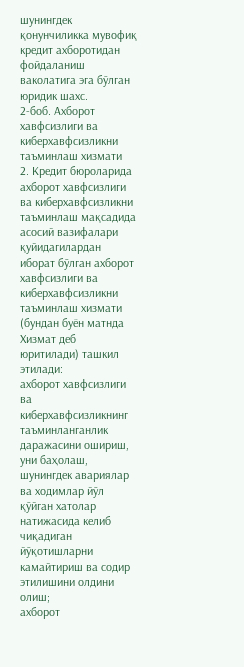шунингдек қонунчиликка мувофиқ кредит ахборотидан фойдаланиш ваколатига эга бўлган юридик шахс.
2-боб. Ахборот хавфсизлиги ва киберхавфсизликни таъминлаш хизмати
2. Кредит бюроларида ахборот хавфсизлиги ва киберхавфсизликни таъминлаш мақсадида асосий вазифалари қуйидагилардан иборат бўлган ахборот хавфсизлиги ва киберхавфсизликни таъминлаш хизмати (бундан буён матнда Хизмат деб юритилади) ташкил этилади:
ахборот хавфсизлиги ва киберхавфсизликнинг таъминланганлик даражасини ошириш, уни баҳолаш, шунингдек авариялар ва ходимлар йўл қўйган хатолар натижасида келиб чиқадиган йўқотишларни камайтириш ва содир этилишини олдини олиш;
ахборот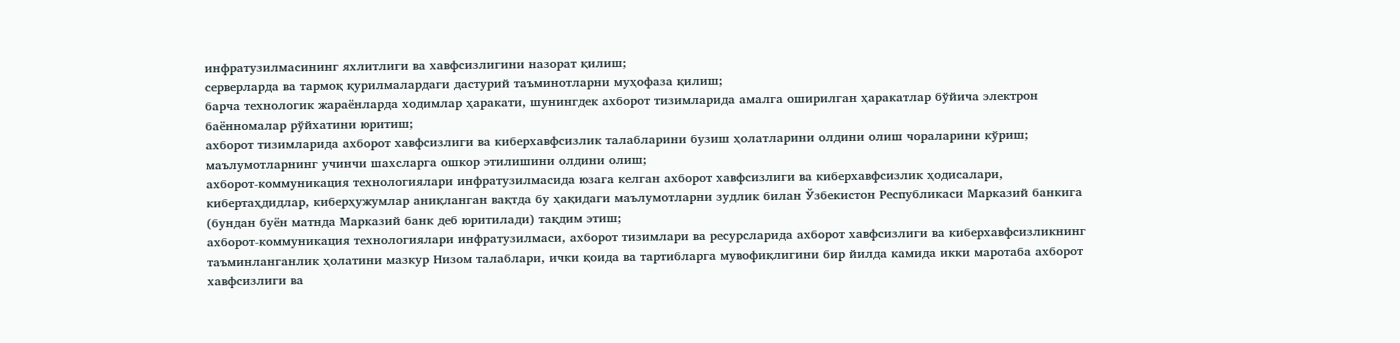инфратузилмасининг яхлитлиги ва хавфсизлигини назорат қилиш;
серверларда ва тармоқ қурилмалардаги дастурий таъминотларни муҳофаза қилиш;
барча технологик жараёнларда ходимлар ҳаракати, шунингдек ахборот тизимларида амалга оширилган ҳаракатлар бўйича электрон баённомалар рўйхатини юритиш;
ахборот тизимларида ахборот хавфсизлиги ва киберхавфсизлик талабларини бузиш ҳолатларини олдини олиш чораларини кўриш;
маълумотларнинг учинчи шахсларга ошкор этилишини олдини олиш;
ахборот-коммуникация технологиялари инфратузилмасида юзага келган ахборот хавфсизлиги ва киберхавфсизлик ҳодисалари, кибертаҳдидлар, киберҳужумлар аниқланган вақтда бу ҳақидаги маълумотларни зудлик билан Ўзбекистон Республикаси Марказий банкига (бундан буён матнда Марказий банк деб юритилади) тақдим этиш;
ахборот-коммуникация технологиялари инфратузилмаси, ахборот тизимлари ва ресурсларида ахборот хавфсизлиги ва киберхавфсизликнинг таъминланганлик ҳолатини мазкур Низом талаблари, ички қоида ва тартибларга мувофиқлигини бир йилда камида икки маротаба ахборот хавфсизлиги ва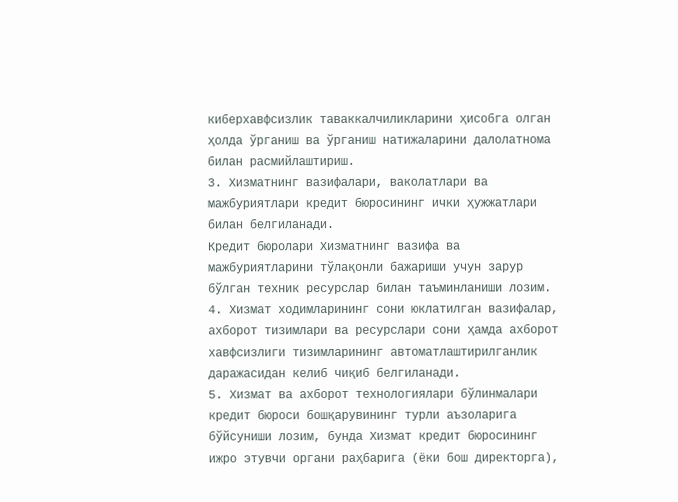киберхавфсизлик таваккалчиликларини ҳисобга олган ҳолда ўрганиш ва ўрганиш натижаларини далолатнома билан расмийлаштириш.
3. Хизматнинг вазифалари, ваколатлари ва мажбуриятлари кредит бюросининг ички ҳужжатлари билан белгиланади.
Кредит бюролари Хизматнинг вазифа ва мажбуриятларини тўлақонли бажариши учун зарур бўлган техник ресурслар билан таъминланиши лозим.
4. Хизмат ходимларининг сони юклатилган вазифалар, ахборот тизимлари ва ресурслари сони ҳамда ахборот хавфсизлиги тизимларининг автоматлаштирилганлик даражасидан келиб чиқиб белгиланади.
5. Хизмат ва ахборот технологиялари бўлинмалари кредит бюроси бошқарувининг турли аъзоларига бўйсуниши лозим, бунда Хизмат кредит бюросининг ижро этувчи органи раҳбарига (ёки бош директорга),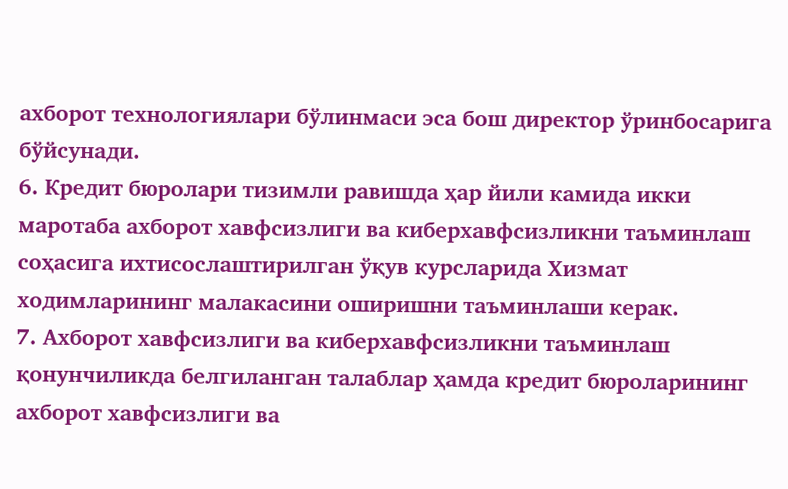ахборот технологиялари бўлинмаси эса бош директор ўринбосарига бўйсунади.
6. Кредит бюролари тизимли равишда ҳар йили камида икки маротаба ахборот хавфсизлиги ва киберхавфсизликни таъминлаш соҳасига ихтисослаштирилган ўқув курсларида Хизмат ходимларининг малакасини оширишни таъминлаши керак.
7. Ахборот хавфсизлиги ва киберхавфсизликни таъминлаш қонунчиликда белгиланган талаблар ҳамда кредит бюроларининг ахборот хавфсизлиги ва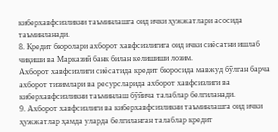киберхавфсизликни таъминлашга оид ички ҳужжатлари асосида таъминланади.
8. Кредит бюролари ахборот хавфсизлигига оид ички сиёсатни ишлаб чиқиши ва Марказий банк билан келишиши лозим.
Ахборот хавфсизлиги сиёсатида кредит бюросида мавжуд бўлган барча ахборот тизимлари ва ресурсларида ахборот хавфсизлиги ва киберхавфсизликни таъминлаш бўйича талаблар белгиланади.
9. Ахборот хавфсизлиги ва киберхавфсизликни таъминлашга оид ички ҳужжатлар ҳамда уларда белгиланган талаблар кредит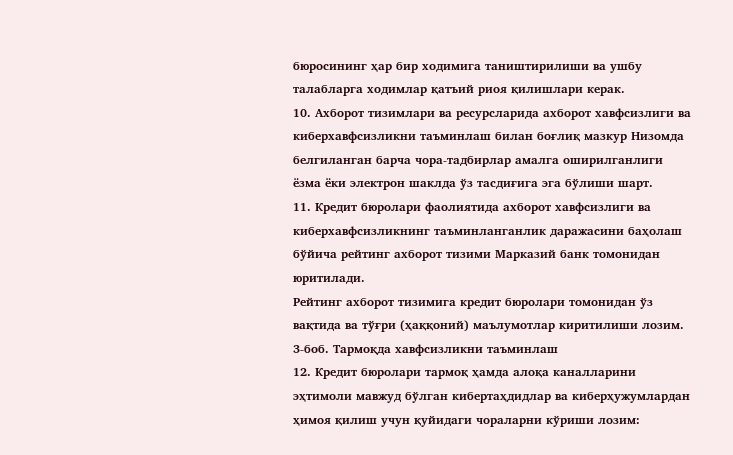бюросининг ҳар бир ходимига таништирилиши ва ушбу талабларга ходимлар қатъий риоя қилишлари керак.
10. Ахборот тизимлари ва ресурсларида ахборот хавфсизлиги ва киберхавфсизликни таъминлаш билан боғлиқ мазкур Низомда белгиланган барча чора-тадбирлар амалга оширилганлиги ёзма ёки электрон шаклда ўз тасдиғига эга бўлиши шарт.
11. Кредит бюролари фаолиятида ахборот хавфсизлиги ва киберхавфсизликнинг таъминланганлик даражасини баҳолаш бўйича рейтинг ахборот тизими Марказий банк томонидан юритилади.
Рейтинг ахборот тизимига кредит бюролари томонидан ўз вақтида ва тўғри (ҳаққоний) маълумотлар киритилиши лозим.
3-боб. Тармоқда хавфсизликни таъминлаш
12. Кредит бюролари тармоқ ҳамда алоқа каналларини эҳтимоли мавжуд бўлган кибертаҳдидлар ва киберҳужумлардан ҳимоя қилиш учун қуйидаги чораларни кўриши лозим: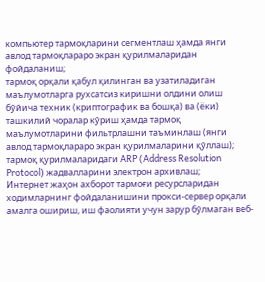компьютер тармоқларини сегментлаш ҳамда янги авлод тармоқлараро экран қурилмаларидан фойдаланиш;
тармоқ орқали қабул қилинган ва узатиладиган маълумотларга рухсатсиз киришни олдини олиш бўйича техник (криптографик ва бошқа) ва (ёки) ташкилий чоралар кўриш ҳамда тармоқ маълумотларини фильтрлашни таъминлаш (янги авлод тармоқлараро экран қурилмаларини қўллаш);
тармоқ қурилмаларидаги ARP (Address Resolution Protocol) жадвалларини электрон архивлаш;
Интернет жаҳон ахборот тармоғи ресурсларидан ходимларнинг фойдаланишини прокси-сервер орқали амалга ошириш, иш фаолияти учун зарур бўлмаган веб-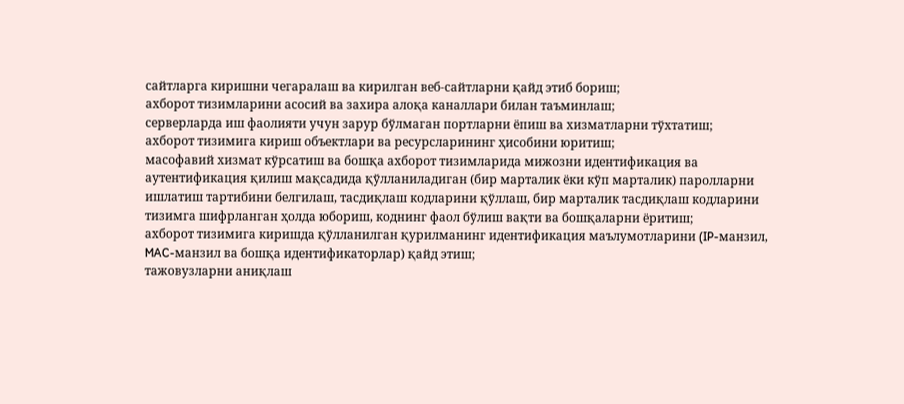сайтларга киришни чегаралаш ва кирилган веб-сайтларни қайд этиб бориш;
ахборот тизимларини асосий ва захира алоқа каналлари билан таъминлаш;
серверларда иш фаолияти учун зарур бўлмаган портларни ёпиш ва хизматларни тўхтатиш;
ахборот тизимига кириш объектлари ва ресурсларининг ҳисобини юритиш;
масофавий хизмат кўрсатиш ва бошқа ахборот тизимларида мижозни идентификация ва аутентификация қилиш мақсадида қўлланиладиган (бир марталик ёки кўп марталик) паролларни ишлатиш тартибини белгилаш, тасдиқлаш кодларини қўллаш, бир марталик тасдиқлаш кодларини тизимга шифрланган ҳолда юбориш, коднинг фаол бўлиш вақти ва бошқаларни ёритиш;
ахборот тизимига киришда қўлланилган қурилманинг идентификация маълумотларини (IP-манзил, MAC-манзил ва бошқа идентификаторлар) қайд этиш;
тажовузларни аниқлаш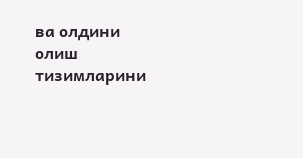ва олдини олиш тизимларини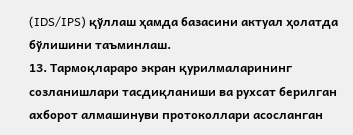(IDS/IPS) қўллаш ҳамда базасини актуал ҳолатда бўлишини таъминлаш.
13. Тармоқлараро экран қурилмаларининг созланишлари тасдиқланиши ва рухсат берилган ахборот алмашинуви протоколлари асосланган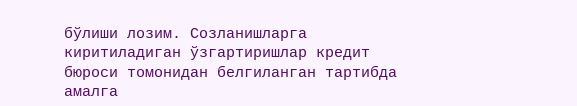бўлиши лозим. Созланишларга киритиладиган ўзгартиришлар кредит бюроси томонидан белгиланган тартибда амалга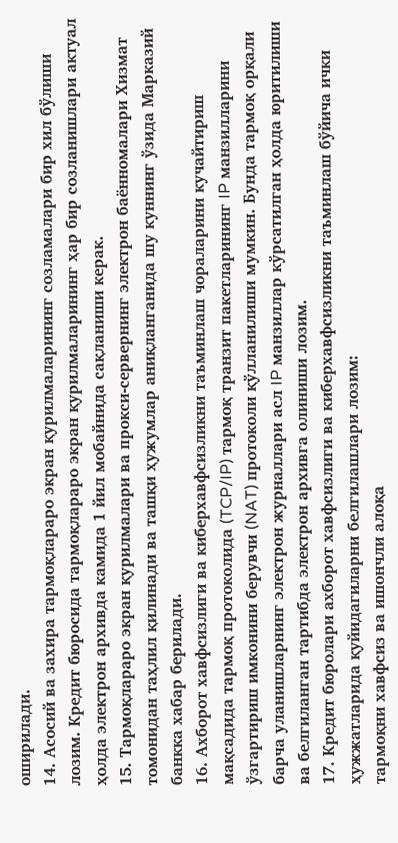оширилади.
14. Асосий ва захира тармоқлараро экран қурилмаларининг созламалари бир хил бўлиши лозим. Кредит бюросида тармоқлараро экран қурилмаларининг ҳар бир созланишлари актуал ҳолда электрон архивда камида 1 йил мобайнида сақланиши керак.
15. Тармоқлараро экран қурилмалари ва прокси-сервернинг электрон баённомалари Хизмат томонидан таҳлил қилинади ва ташқи ҳужумлар аниқланганида шу куннинг ўзида Марказий банкка хабар берилади.
16. Ахборот хавфсизлиги ва киберхавфсизликни таъминлаш чораларини кучайтириш мақсадида тармоқ протоколида (TCP/IP) тармоқ транзит пакетларининг IP манзилларини ўзгартириш имконини берувчи (NAT) протоколи қўлланилиши мумкин. Бунда тармоқ орқали барча уланишларнинг электрон журналлари асл IP манзиллар кўрсатилган ҳолда юритилиши ва белгиланган тартибда электрон архивга олиниши лозим.
17. Кредит бюролари ахборот хавфсизлиги ва киберхавфсизликни таъминлаш бўйича ички ҳужжатларида қуйидагиларни белгилашлари лозим:
тармоқни хавфсиз ва ишончли алоқа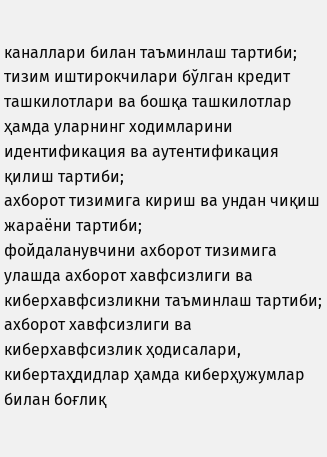каналлари билан таъминлаш тартиби;
тизим иштирокчилари бўлган кредит ташкилотлари ва бошқа ташкилотлар ҳамда уларнинг ходимларини идентификация ва аутентификация қилиш тартиби;
ахборот тизимига кириш ва ундан чиқиш жараёни тартиби;
фойдаланувчини ахборот тизимига улашда ахборот хавфсизлиги ва киберхавфсизликни таъминлаш тартиби;
ахборот хавфсизлиги ва киберхавфсизлик ҳодисалари, кибертаҳдидлар ҳамда киберҳужумлар билан боғлиқ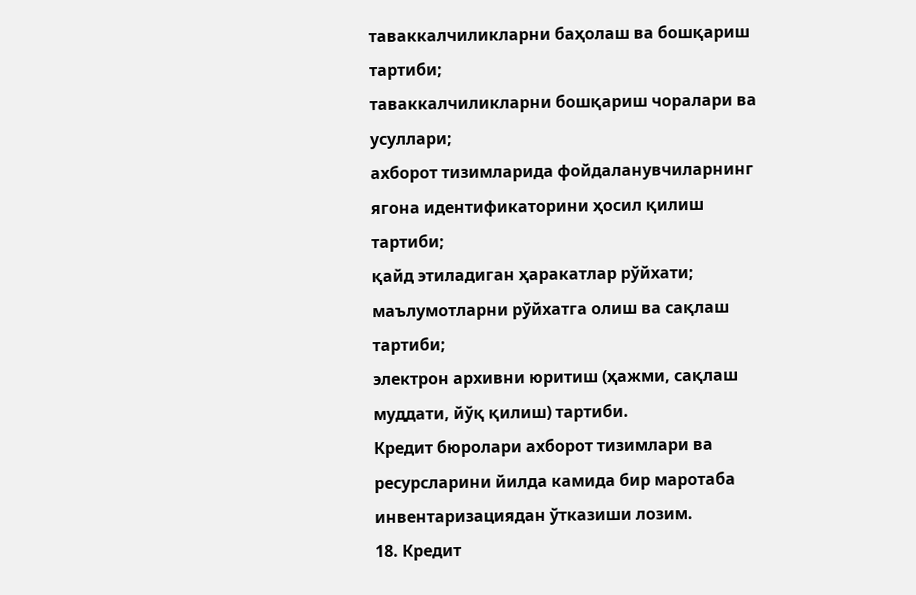таваккалчиликларни баҳолаш ва бошқариш тартиби;
таваккалчиликларни бошқариш чоралари ва усуллари;
ахборот тизимларида фойдаланувчиларнинг ягона идентификаторини ҳосил қилиш тартиби;
қайд этиладиган ҳаракатлар рўйхати;
маълумотларни рўйхатга олиш ва сақлаш тартиби;
электрон архивни юритиш (ҳажми, сақлаш муддати, йўқ қилиш) тартиби.
Кредит бюролари ахборот тизимлари ва ресурсларини йилда камида бир маротаба инвентаризациядан ўтказиши лозим.
18. Кредит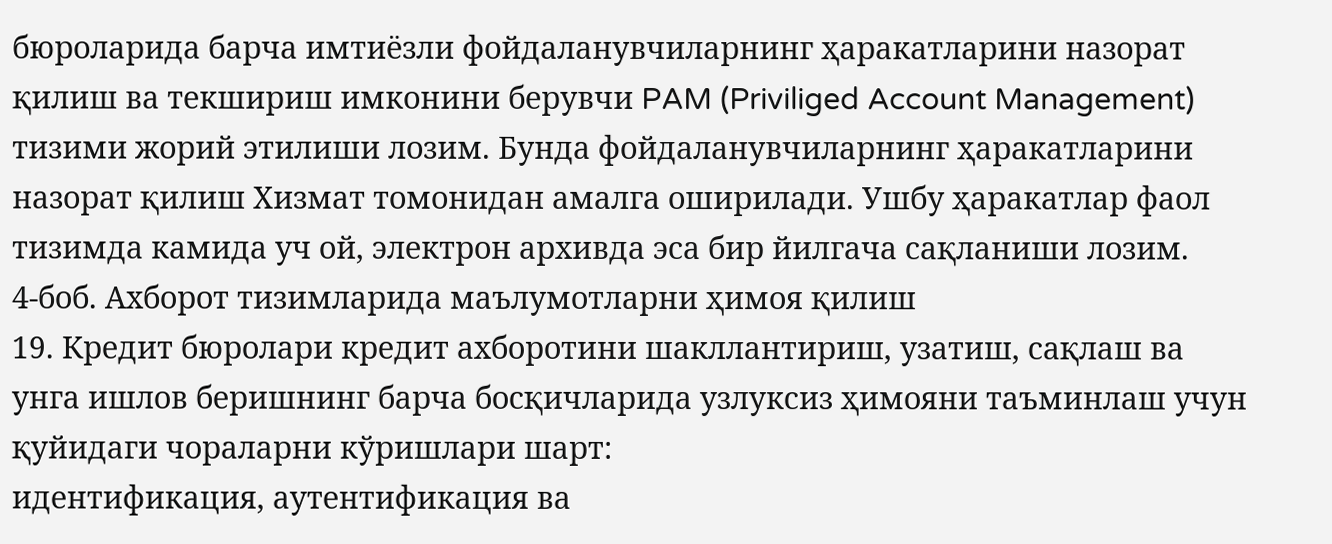бюроларида барча имтиёзли фойдаланувчиларнинг ҳаракатларини назорат қилиш ва текшириш имконини берувчи PAM (Priviliged Account Management) тизими жорий этилиши лозим. Бунда фойдаланувчиларнинг ҳаракатларини назорат қилиш Хизмат томонидан амалга оширилади. Ушбу ҳаракатлар фаол тизимда камида уч ой, электрон архивда эса бир йилгача сақланиши лозим.
4-боб. Ахборот тизимларида маълумотларни ҳимоя қилиш
19. Кредит бюролари кредит ахборотини шакллантириш, узатиш, сақлаш ва унга ишлов беришнинг барча босқичларида узлуксиз ҳимояни таъминлаш учун қуйидаги чораларни кўришлари шарт:
идентификация, аутентификация ва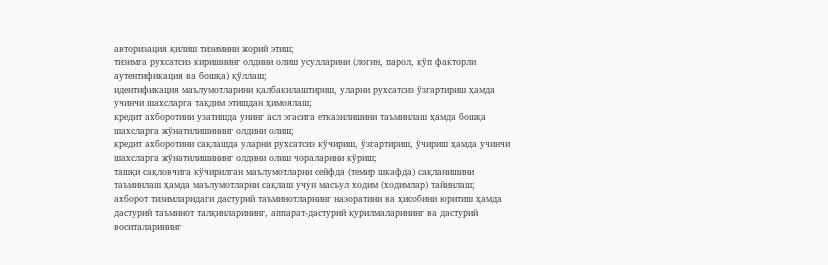авторизация қилиш тизимини жорий этиш;
тизимга рухсатсиз киришнинг олдини олиш усулларини (логин, парол, кўп факторли аутентификация ва бошқа) қўллаш;
идентификация маълумотларини қалбакилаштириш, уларни рухсатсиз ўзгартириш ҳамда учинчи шахсларга тақдим этишдан ҳимоялаш;
кредит ахборотини узатишда унинг асл эгасига етказилишини таъминлаш ҳамда бошқа шахсларга жўнатилишининг олдини олиш;
кредит ахборотини сақлашда уларни рухсатсиз кўчириш, ўзгартириш, ўчириш ҳамда учинчи шахсларга жўнатилишининг олдини олиш чораларини кўриш;
ташқи сақловчига кўчирилган маълумотларни сейфда (темир шкафда) сақланишини таъминлаш ҳамда маълумотларни сақлаш учун масъул ходим (ходимлар) тайинлаш;
ахборот тизимларидаги дастурий таъминотларнинг назоратини ва ҳисобини юритиш ҳамда дастурий таъминот талқинларининг, аппарат-дастурий қурилмаларининг ва дастурий воситаларининг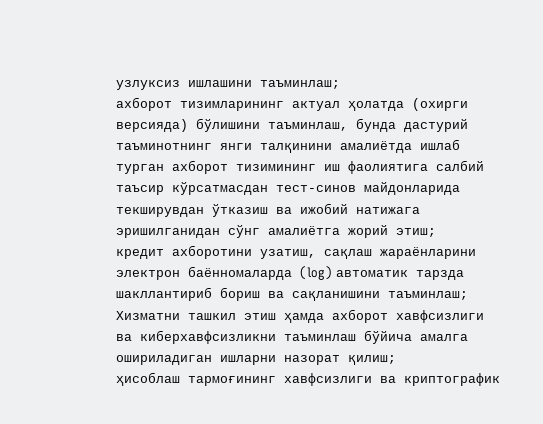узлуксиз ишлашини таъминлаш;
ахборот тизимларининг актуал ҳолатда (охирги версияда) бўлишини таъминлаш, бунда дастурий таъминотнинг янги талқинини амалиётда ишлаб турган ахборот тизимининг иш фаолиятига салбий таъсир кўрсатмасдан тест-синов майдонларида текширувдан ўтказиш ва ижобий натижага эришилганидан сўнг амалиётга жорий этиш;
кредит ахборотини узатиш, сақлаш жараёнларини электрон баённомаларда (log) автоматик тарзда шакллантириб бориш ва сақланишини таъминлаш;
Хизматни ташкил этиш ҳамда ахборот хавфсизлиги ва киберхавфсизликни таъминлаш бўйича амалга ошириладиган ишларни назорат қилиш;
ҳисоблаш тармоғининг хавфсизлиги ва криптографик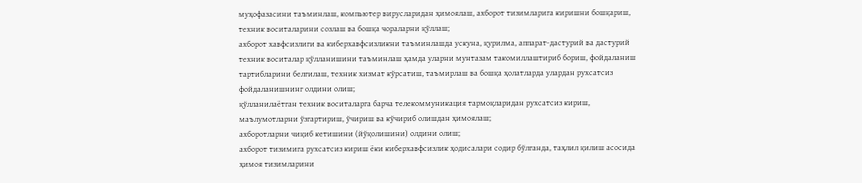муҳофазасини таъминлаш, компьютер вирусларидан ҳимоялаш, ахборот тизимларига киришни бошқариш, техник воситаларини созлаш ва бошқа чораларни қўллаш;
ахборот хавфсизлиги ва киберхавфсизликни таъминлашда ускуна, қурилма, аппарат-дастурий ва дастурий техник воситалар қўлланишини таъминлаш ҳамда уларни мунтазам такомиллаштириб бориш, фойдаланиш тартибларини белгилаш, техник хизмат кўрсатиш, таъмирлаш ва бошқа ҳолатларда улардан рухсатсиз фойдаланишнинг олдини олиш;
қўлланилаётган техник воситаларга барча телекоммуникация тармоқларидан рухсатсиз кириш, маълумотларни ўзгартириш, ўчириш ва кўчириб олишдан ҳимоялаш;
ахборотларни чиқиб кетишини (йўқолишини) олдини олиш;
ахборот тизимига рухсатсиз кириш ёки киберхавфсизлик ҳодисалари содир бўлганда, таҳлил қилиш асосида ҳимоя тизимларини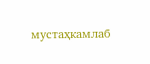мустаҳкамлаб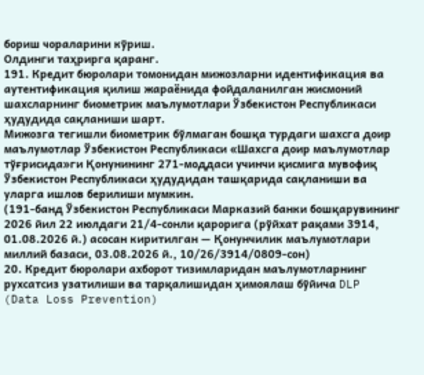бориш чораларини кўриш.
Олдинги таҳрирга қаранг.
191. Кредит бюролари томонидан мижозларни идентификация ва аутентификация қилиш жараёнида фойдаланилган жисмоний шахсларнинг биометрик маълумотлари Ўзбекистон Республикаси ҳудудида сақланиши шарт.
Мижозга тегишли биометрик бўлмаган бошқа турдаги шахсга доир маълумотлар Ўзбекистон Республикаси «Шахсга доир маълумотлар тўғрисида»ги Қонунининг 271-моддаси учинчи қисмига мувофиқ Ўзбекистон Республикаси ҳудудидан ташқарида сақланиши ва уларга ишлов берилиши мумкин.
(191-банд Ўзбекистон Республикаси Марказий банки бошқарувининг 2026 йил 22 июлдаги 21/4-сонли қарорига (рўйхат рақами 3914, 01.08.2026 й.) асосан киритилган — Қонунчилик маълумотлари миллий базаси, 03.08.2026 й., 10/26/3914/0809-сон)
20. Кредит бюролари ахборот тизимларидан маълумотларнинг рухсатсиз узатилиши ва тарқалишидан ҳимоялаш бўйича DLP (Data Loss Prevention)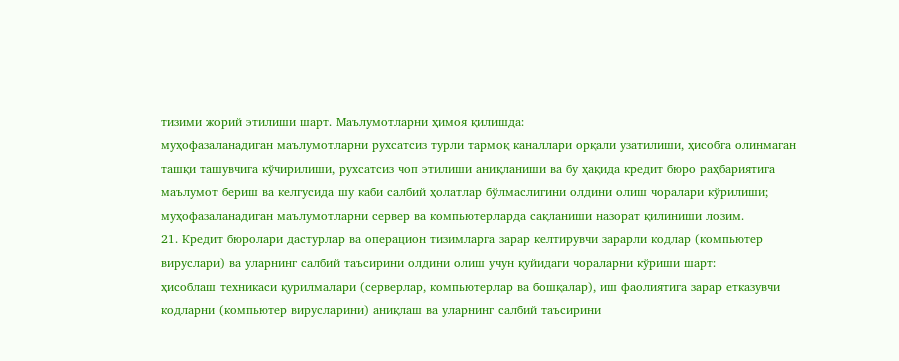тизими жорий этилиши шарт. Маълумотларни ҳимоя қилишда:
муҳофазаланадиган маълумотларни рухсатсиз турли тармоқ каналлари орқали узатилиши, ҳисобга олинмаган ташқи ташувчига кўчирилиши, рухсатсиз чоп этилиши аниқланиши ва бу ҳақида кредит бюро раҳбариятига маълумот бериш ва келгусида шу каби салбий ҳолатлар бўлмаслигини олдини олиш чоралари кўрилиши;
муҳофазаланадиган маълумотларни сервер ва компьютерларда сақланиши назорат қилиниши лозим.
21. Кредит бюролари дастурлар ва операцион тизимларга зарар келтирувчи зарарли кодлар (компьютер вируслари) ва уларнинг салбий таъсирини олдини олиш учун қуйидаги чораларни кўриши шарт:
ҳисоблаш техникаси қурилмалари (серверлар, компьютерлар ва бошқалар), иш фаолиятига зарар етказувчи кодларни (компьютер вирусларини) аниқлаш ва уларнинг салбий таъсирини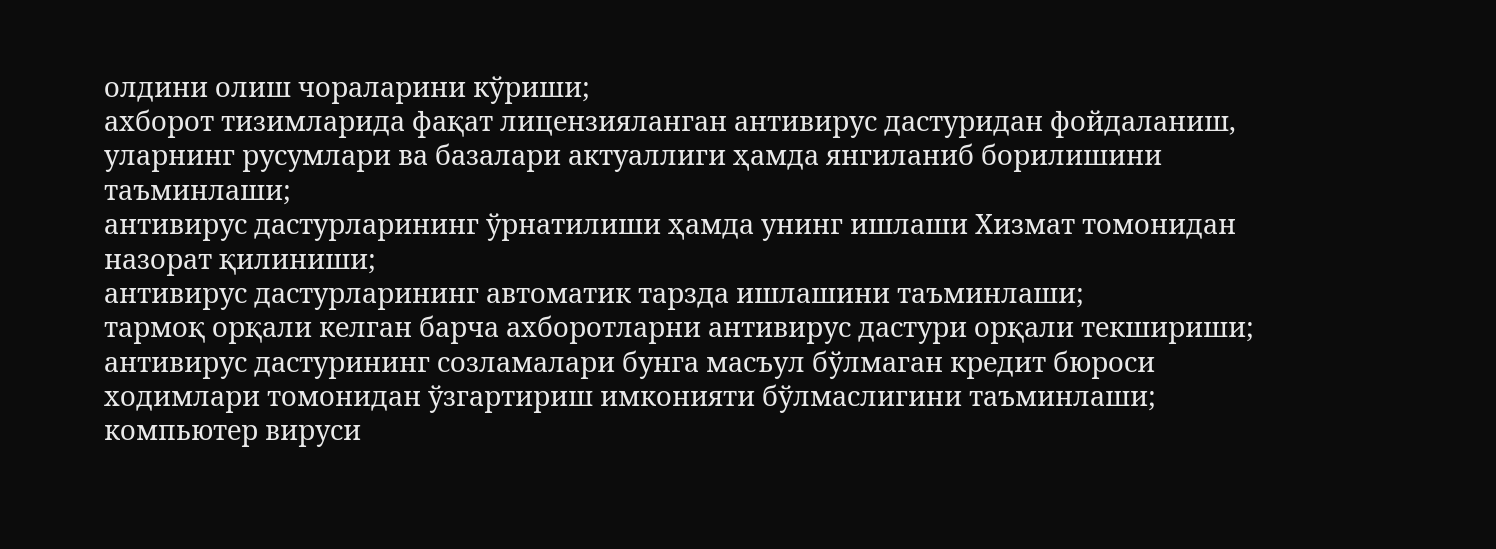олдини олиш чораларини кўриши;
ахборот тизимларида фақат лицензияланган антивирус дастуридан фойдаланиш, уларнинг русумлари ва базалари актуаллиги ҳамда янгиланиб борилишини таъминлаши;
антивирус дастурларининг ўрнатилиши ҳамда унинг ишлаши Хизмат томонидан назорат қилиниши;
антивирус дастурларининг автоматик тарзда ишлашини таъминлаши;
тармоқ орқали келган барча ахборотларни антивирус дастури орқали текшириши;
антивирус дастурининг созламалари бунга масъул бўлмаган кредит бюроси ходимлари томонидан ўзгартириш имконияти бўлмаслигини таъминлаши;
компьютер вируси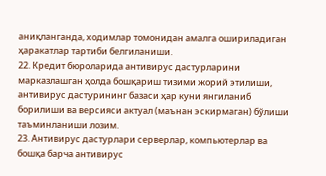аниқланганда, ходимлар томонидан амалга ошириладиган ҳаракатлар тартиби белгиланиши.
22. Кредит бюроларида антивирус дастурларини марказлашган ҳолда бошқариш тизими жорий этилиши, антивирус дастурининг базаси ҳар куни янгиланиб борилиши ва версияси актуал (маънан эскирмаган) бўлиши таъминланиши лозим.
23. Антивирус дастурлари серверлар, компьютерлар ва бошқа барча антивирус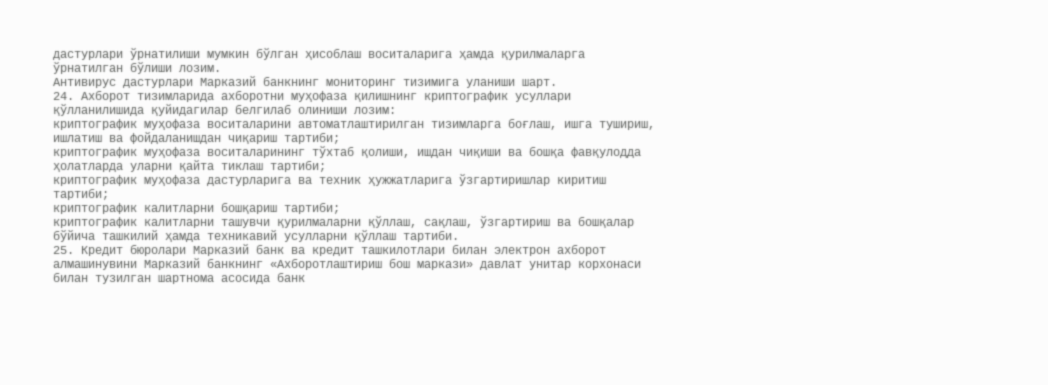дастурлари ўрнатилиши мумкин бўлган ҳисоблаш воситаларига ҳамда қурилмаларга ўрнатилган бўлиши лозим.
Антивирус дастурлари Марказий банкнинг мониторинг тизимига уланиши шарт.
24. Ахборот тизимларида ахборотни муҳофаза қилишнинг криптографик усуллари қўлланилишида қуйидагилар белгилаб олиниши лозим:
криптографик муҳофаза воситаларини автоматлаштирилган тизимларга боғлаш, ишга тушириш, ишлатиш ва фойдаланишдан чиқариш тартиби;
криптографик муҳофаза воситаларининг тўхтаб қолиши, ишдан чиқиши ва бошқа фавқулодда ҳолатларда уларни қайта тиклаш тартиби;
криптографик муҳофаза дастурларига ва техник ҳужжатларига ўзгартиришлар киритиш тартиби;
криптографик калитларни бошқариш тартиби;
криптографик калитларни ташувчи қурилмаларни қўллаш, сақлаш, ўзгартириш ва бошқалар бўйича ташкилий ҳамда техникавий усулларни қўллаш тартиби.
25. Кредит бюролари Марказий банк ва кредит ташкилотлари билан электрон ахборот алмашинувини Марказий банкнинг «Ахборотлаштириш бош маркази» давлат унитар корхонаси билан тузилган шартнома асосида банк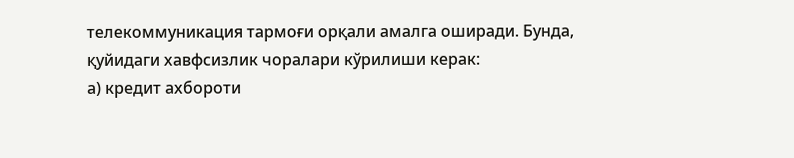телекоммуникация тармоғи орқали амалга оширади. Бунда, қуйидаги хавфсизлик чоралари кўрилиши керак:
а) кредит ахбороти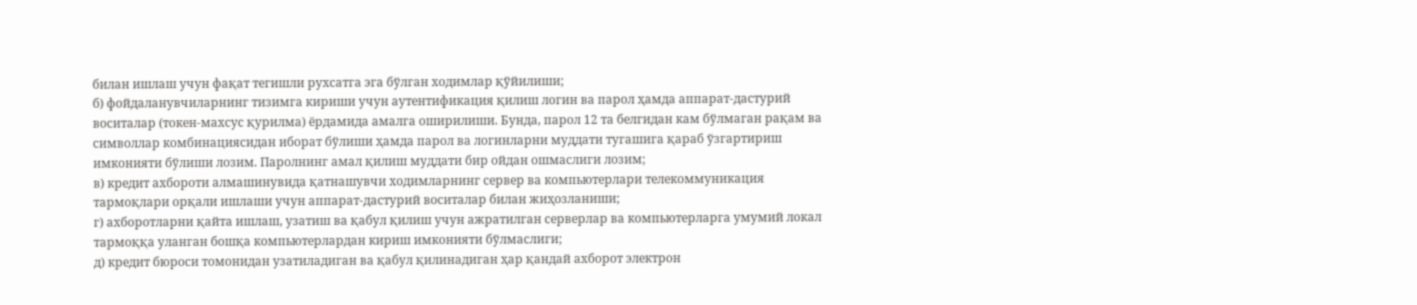билан ишлаш учун фақат тегишли рухсатга эга бўлган ходимлар қўйилиши;
б) фойдаланувчиларнинг тизимга кириши учун аутентификация қилиш логин ва парол ҳамда аппарат-дастурий воситалар (токен-махсус қурилма) ёрдамида амалга оширилиши. Бунда, парол 12 та белгидан кам бўлмаган рақам ва символлар комбинациясидан иборат бўлиши ҳамда парол ва логинларни муддати тугашига қараб ўзгартириш имконияти бўлиши лозим. Паролнинг амал қилиш муддати бир ойдан ошмаслиги лозим;
в) кредит ахбороти алмашинувида қатнашувчи ходимларнинг сервер ва компьютерлари телекоммуникация тармоқлари орқали ишлаши учун аппарат-дастурий воситалар билан жиҳозланиши;
г) ахборотларни қайта ишлаш, узатиш ва қабул қилиш учун ажратилган серверлар ва компьютерларга умумий локал тармоққа уланган бошқа компьютерлардан кириш имконияти бўлмаслиги;
д) кредит бюроси томонидан узатиладиган ва қабул қилинадиган ҳар қандай ахборот электрон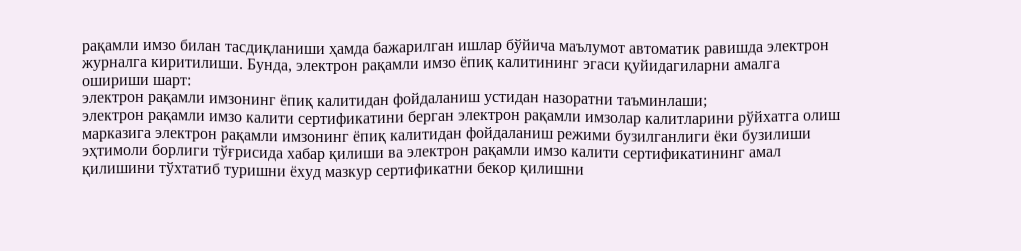рақамли имзо билан тасдиқланиши ҳамда бажарилган ишлар бўйича маълумот автоматик равишда электрон журналга киритилиши. Бунда, электрон рақамли имзо ёпиқ калитининг эгаси қуйидагиларни амалга ошириши шарт:
электрон рақамли имзонинг ёпиқ калитидан фойдаланиш устидан назоратни таъминлаши;
электрон рақамли имзо калити сертификатини берган электрон рақамли имзолар калитларини рўйхатга олиш марказига электрон рақамли имзонинг ёпиқ калитидан фойдаланиш режими бузилганлиги ёки бузилиши эҳтимоли борлиги тўғрисида хабар қилиши ва электрон рақамли имзо калити сертификатининг амал қилишини тўхтатиб туришни ёхуд мазкур сертификатни бекор қилишни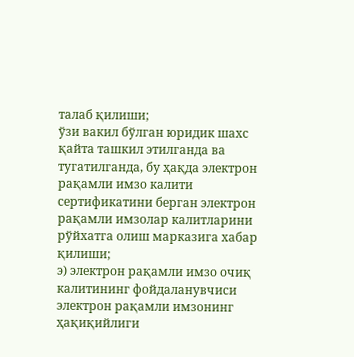талаб қилиши;
ўзи вакил бўлган юридик шахс қайта ташкил этилганда ва тугатилганда, бу ҳақда электрон рақамли имзо калити сертификатини берган электрон рақамли имзолар калитларини рўйхатга олиш марказига хабар қилиши;
э) электрон рақамли имзо очиқ калитининг фойдаланувчиси электрон рақамли имзонинг ҳақиқийлиги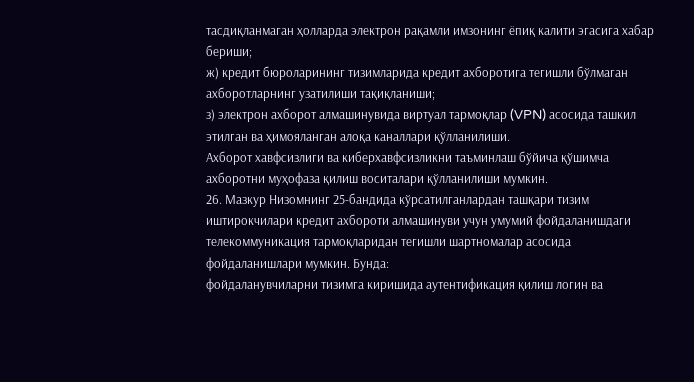тасдиқланмаган ҳолларда электрон рақамли имзонинг ёпиқ калити эгасига хабар бериши;
ж) кредит бюроларининг тизимларида кредит ахборотига тегишли бўлмаган ахборотларнинг узатилиши тақиқланиши;
з) электрон ахборот алмашинувида виртуал тармоқлар (VPN) асосида ташкил этилган ва ҳимояланган алоқа каналлари қўлланилиши.
Ахборот хавфсизлиги ва киберхавфсизликни таъминлаш бўйича қўшимча ахборотни муҳофаза қилиш воситалари қўлланилиши мумкин.
26. Мазкур Низомнинг 25-бандида кўрсатилганлардан ташқари тизим иштирокчилари кредит ахбороти алмашинуви учун умумий фойдаланишдаги телекоммуникация тармоқларидан тегишли шартномалар асосида фойдаланишлари мумкин. Бунда:
фойдаланувчиларни тизимга киришида аутентификация қилиш логин ва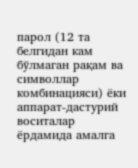парол (12 та белгидан кам бўлмаган рақам ва символлар комбинацияси) ёки аппарат-дастурий воситалар ёрдамида амалга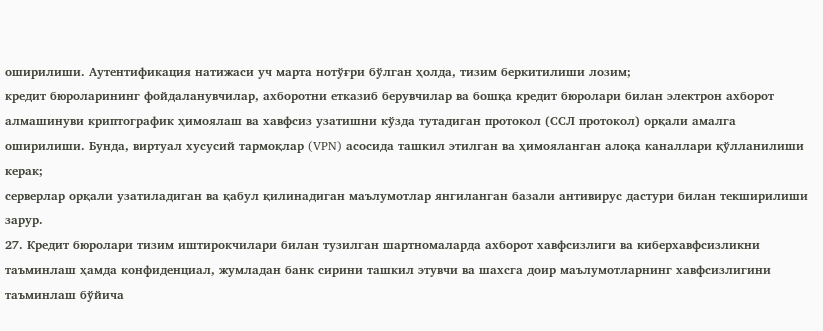оширилиши. Аутентификация натижаси уч марта нотўғри бўлган ҳолда, тизим беркитилиши лозим;
кредит бюроларининг фойдаланувчилар, ахборотни етказиб берувчилар ва бошқа кредит бюролари билан электрон ахборот алмашинуви криптографик ҳимоялаш ва хавфсиз узатишни кўзда тутадиган протокол (ССЛ протокол) орқали амалга оширилиши. Бунда, виртуал хусусий тармоқлар (VPN) асосида ташкил этилган ва ҳимояланган алоқа каналлари қўлланилиши керак;
серверлар орқали узатиладиган ва қабул қилинадиган маълумотлар янгиланган базали антивирус дастури билан текширилиши зарур.
27. Кредит бюролари тизим иштирокчилари билан тузилган шартномаларда ахборот хавфсизлиги ва киберхавфсизликни таъминлаш ҳамда конфиденциал, жумладан банк сирини ташкил этувчи ва шахсга доир маълумотларнинг хавфсизлигини таъминлаш бўйича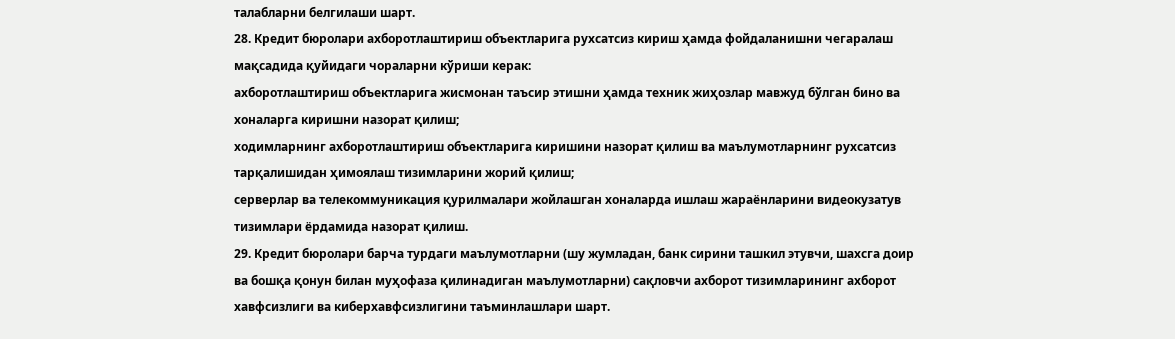талабларни белгилаши шарт.
28. Кредит бюролари ахборотлаштириш объектларига рухсатсиз кириш ҳамда фойдаланишни чегаралаш мақсадида қуйидаги чораларни кўриши керак:
ахборотлаштириш объектларига жисмонан таъсир этишни ҳамда техник жиҳозлар мавжуд бўлган бино ва хоналарга киришни назорат қилиш;
ходимларнинг ахборотлаштириш объектларига киришини назорат қилиш ва маълумотларнинг рухсатсиз тарқалишидан ҳимоялаш тизимларини жорий қилиш;
серверлар ва телекоммуникация қурилмалари жойлашган хоналарда ишлаш жараёнларини видеокузатув тизимлари ёрдамида назорат қилиш.
29. Кредит бюролари барча турдаги маълумотларни (шу жумладан, банк сирини ташкил этувчи, шахсга доир ва бошқа қонун билан муҳофаза қилинадиган маълумотларни) сақловчи ахборот тизимларининг ахборот хавфсизлиги ва киберхавфсизлигини таъминлашлари шарт.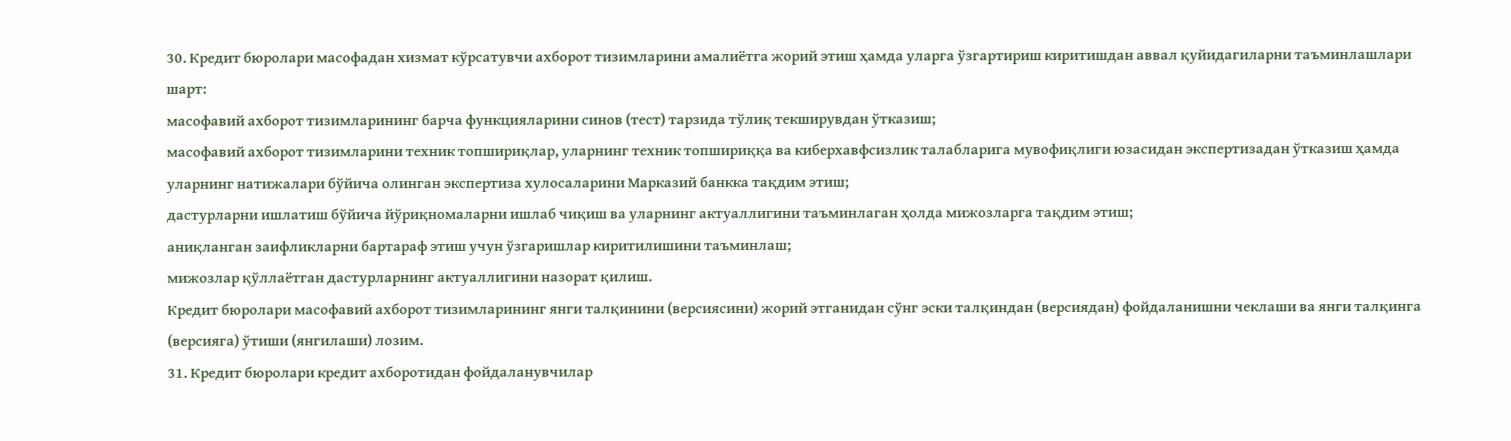30. Кредит бюролари масофадан хизмат кўрсатувчи ахборот тизимларини амалиётга жорий этиш ҳамда уларга ўзгартириш киритишдан аввал қуйидагиларни таъминлашлари шарт:
масофавий ахборот тизимларининг барча функцияларини синов (тест) тарзида тўлиқ текширувдан ўтказиш;
масофавий ахборот тизимларини техник топшириқлар, уларнинг техник топшириққа ва киберхавфсизлик талабларига мувофиқлиги юзасидан экспертизадан ўтказиш ҳамда уларнинг натижалари бўйича олинган экспертиза хулосаларини Марказий банкка тақдим этиш;
дастурларни ишлатиш бўйича йўриқномаларни ишлаб чиқиш ва уларнинг актуаллигини таъминлаган ҳолда мижозларга тақдим этиш;
аниқланган заифликларни бартараф этиш учун ўзгаришлар киритилишини таъминлаш;
мижозлар қўллаётган дастурларнинг актуаллигини назорат қилиш.
Кредит бюролари масофавий ахборот тизимларининг янги талқинини (версиясини) жорий этганидан сўнг эски талқиндан (версиядан) фойдаланишни чеклаши ва янги талқинга (версияга) ўтиши (янгилаши) лозим.
31. Кредит бюролари кредит ахборотидан фойдаланувчилар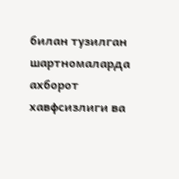билан тузилган шартномаларда ахборот хавфсизлиги ва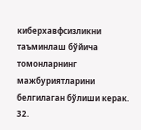киберхавфсизликни таъминлаш бўйича томонларнинг мажбуриятларини белгилаган бўлиши керак.
32.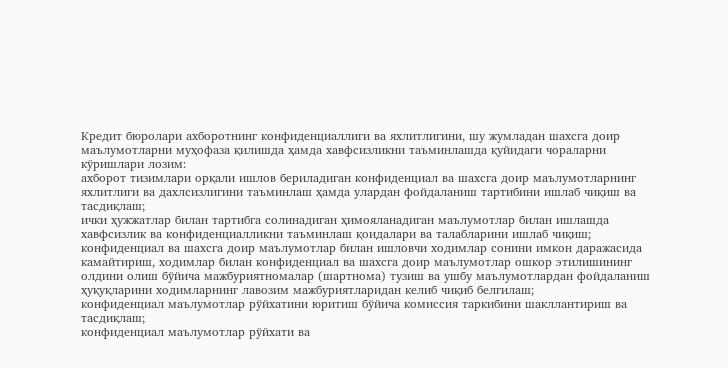Кредит бюролари ахборотнинг конфиденциаллиги ва яхлитлигини, шу жумладан шахсга доир маълумотларни муҳофаза қилишда ҳамда хавфсизликни таъминлашда қуйидаги чораларни кўришлари лозим:
ахборот тизимлари орқали ишлов бериладиган конфиденциал ва шахсга доир маълумотларнинг яхлитлиги ва дахлсизлигини таъминлаш ҳамда улардан фойдаланиш тартибини ишлаб чиқиш ва тасдиқлаш;
ички ҳужжатлар билан тартибга солинадиган ҳимояланадиган маълумотлар билан ишлашда хавфсизлик ва конфиденциалликни таъминлаш қоидалари ва талабларини ишлаб чиқиш;
конфиденциал ва шахсга доир маълумотлар билан ишловчи ходимлар сонини имкон даражасида камайтириш, ходимлар билан конфиденциал ва шахсга доир маълумотлар ошкор этилишининг олдини олиш бўйича мажбуриятномалар (шартнома) тузиш ва ушбу маълумотлардан фойдаланиш ҳуқуқларини ходимларнинг лавозим мажбуриятларидан келиб чиқиб белгилаш;
конфиденциал маълумотлар рўйхатини юритиш бўйича комиссия таркибини шакллантириш ва тасдиқлаш;
конфиденциал маълумотлар рўйхати ва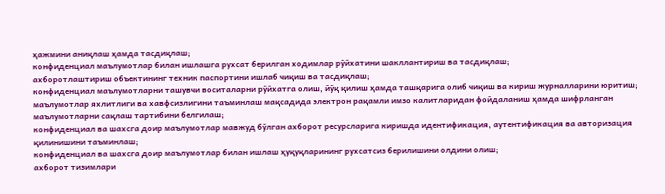ҳажмини аниқлаш ҳамда тасдиқлаш;
конфиденциал маълумотлар билан ишлашга рухсат берилган ходимлар рўйхатини шакллантириш ва тасдиқлаш;
ахборотлаштириш объектининг техник паспортини ишлаб чиқиш ва тасдиқлаш;
конфиденциал маълумотларни ташувчи воситаларни рўйхатга олиш, йўқ қилиш ҳамда ташқарига олиб чиқиш ва кириш журналларини юритиш;
маълумотлар яхлитлиги ва хавфсизлигини таъминлаш мақсадида электрон рақамли имзо калитларидан фойдаланиш ҳамда шифрланган маълумотларни сақлаш тартибини белгилаш;
конфиденциал ва шахсга доир маълумотлар мавжуд бўлган ахборот ресурсларига киришда идентификация, аутентификация ва авторизация қилинишини таъминлаш;
конфиденциал ва шахсга доир маълумотлар билан ишлаш ҳуқуқларининг рухсатсиз берилишини олдини олиш;
ахборот тизимлари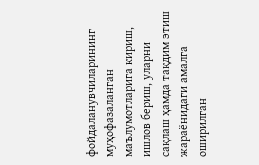фойдаланувчиларининг муҳофазаланган маълумотларига кириш, ишлов бериш, уларни сақлаш ҳамда тақдим этиш жараёнидаги амалга оширилган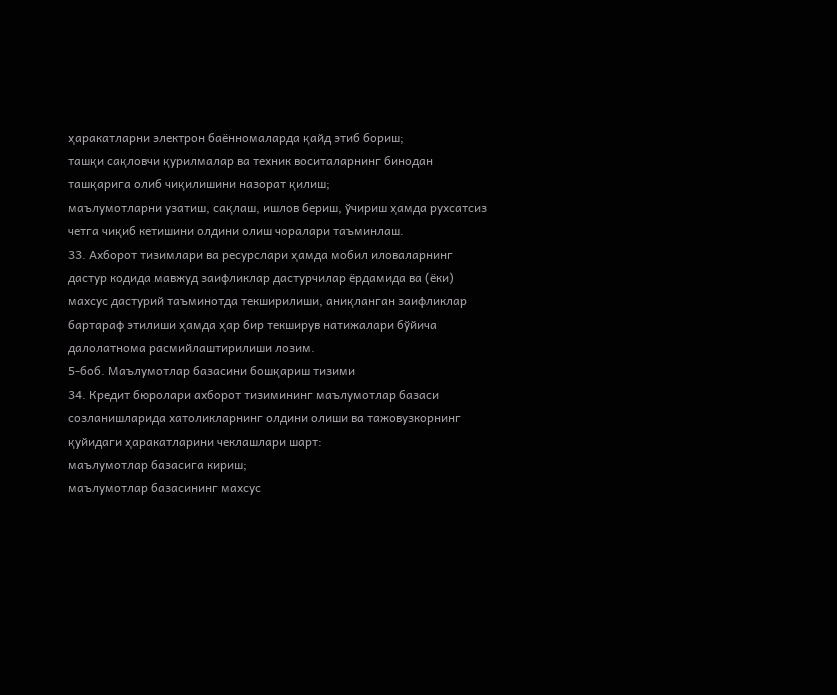ҳаракатларни электрон баённомаларда қайд этиб бориш;
ташқи сақловчи қурилмалар ва техник воситаларнинг бинодан ташқарига олиб чиқилишини назорат қилиш;
маълумотларни узатиш, сақлаш, ишлов бериш, ўчириш ҳамда рухсатсиз четга чиқиб кетишини олдини олиш чоралари таъминлаш.
33. Ахборот тизимлари ва ресурслари ҳамда мобил иловаларнинг дастур кодида мавжуд заифликлар дастурчилар ёрдамида ва (ёки) махсус дастурий таъминотда текширилиши, аниқланган заифликлар бартараф этилиши ҳамда ҳар бир текширув натижалари бўйича далолатнома расмийлаштирилиши лозим.
5-боб. Маълумотлар базасини бошқариш тизими
34. Кредит бюролари ахборот тизимининг маълумотлар базаси созланишларида хатоликларнинг олдини олиши ва тажовузкорнинг қуйидаги ҳаракатларини чеклашлари шарт:
маълумотлар базасига кириш;
маълумотлар базасининг махсус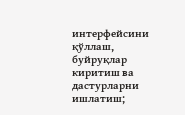интерфейсини қўллаш, буйруқлар киритиш ва дастурларни ишлатиш;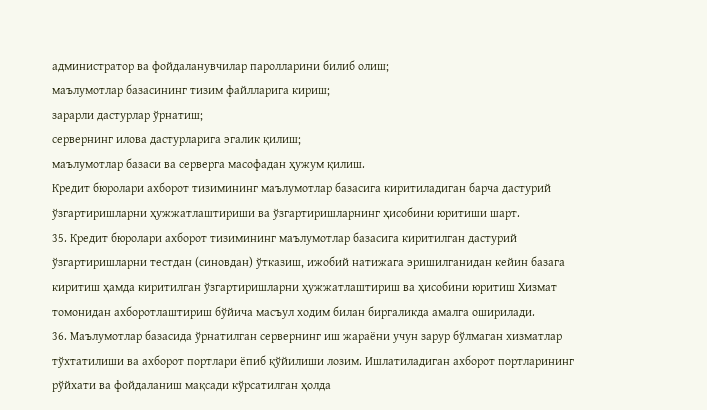администратор ва фойдаланувчилар паролларини билиб олиш;
маълумотлар базасининг тизим файлларига кириш;
зарарли дастурлар ўрнатиш;
сервернинг илова дастурларига эгалик қилиш;
маълумотлар базаси ва серверга масофадан ҳужум қилиш.
Кредит бюролари ахборот тизимининг маълумотлар базасига киритиладиган барча дастурий ўзгартиришларни ҳужжатлаштириши ва ўзгартиришларнинг ҳисобини юритиши шарт.
35. Кредит бюролари ахборот тизимининг маълумотлар базасига киритилган дастурий ўзгартиришларни тестдан (синовдан) ўтказиш, ижобий натижага эришилганидан кейин базага киритиш ҳамда киритилган ўзгартиришларни ҳужжатлаштириш ва ҳисобини юритиш Хизмат томонидан ахборотлаштириш бўйича масъул ходим билан биргаликда амалга оширилади.
36. Маълумотлар базасида ўрнатилган сервернинг иш жараёни учун зарур бўлмаган хизматлар тўхтатилиши ва ахборот портлари ёпиб қўйилиши лозим. Ишлатиладиган ахборот портларининг рўйхати ва фойдаланиш мақсади кўрсатилган ҳолда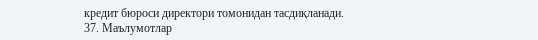кредит бюроси директори томонидан тасдиқланади.
37. Маълумотлар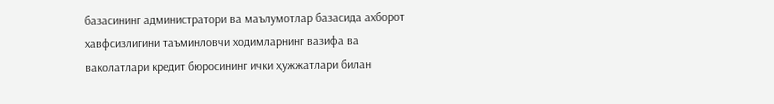базасининг администратори ва маълумотлар базасида ахборот хавфсизлигини таъминловчи ходимларнинг вазифа ва ваколатлари кредит бюросининг ички ҳужжатлари билан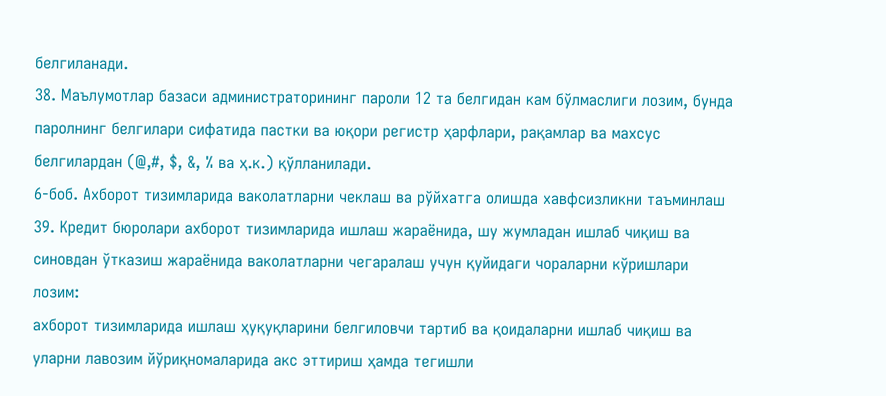белгиланади.
38. Маълумотлар базаси администраторининг пароли 12 та белгидан кам бўлмаслиги лозим, бунда паролнинг белгилари сифатида пастки ва юқори регистр ҳарфлари, рақамлар ва махсус белгилардан (@,#, $, &, % ва ҳ.к.) қўлланилади.
6-боб. Ахборот тизимларида ваколатларни чеклаш ва рўйхатга олишда хавфсизликни таъминлаш
39. Кредит бюролари ахборот тизимларида ишлаш жараёнида, шу жумладан ишлаб чиқиш ва синовдан ўтказиш жараёнида ваколатларни чегаралаш учун қуйидаги чораларни кўришлари лозим:
ахборот тизимларида ишлаш ҳуқуқларини белгиловчи тартиб ва қоидаларни ишлаб чиқиш ва уларни лавозим йўриқномаларида акс эттириш ҳамда тегишли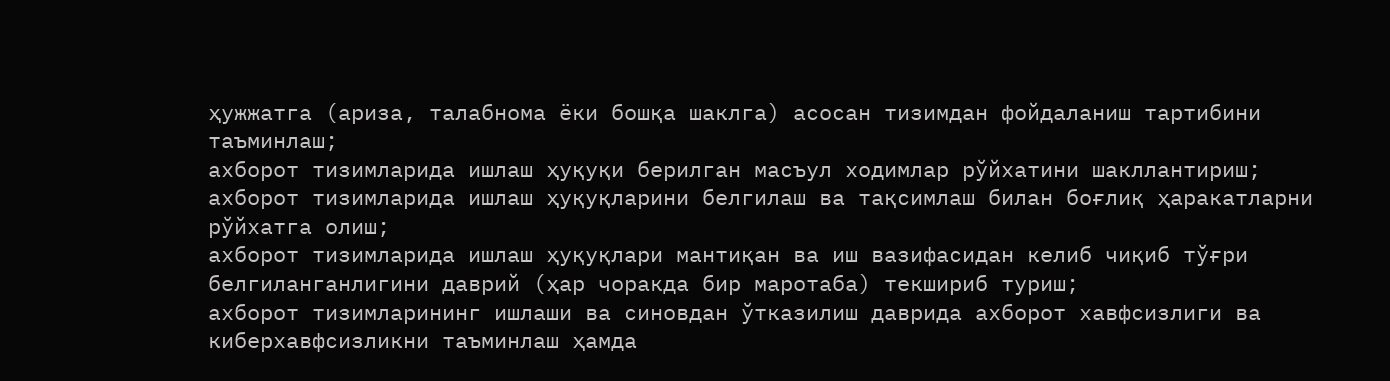ҳужжатга (ариза, талабнома ёки бошқа шаклга) асосан тизимдан фойдаланиш тартибини таъминлаш;
ахборот тизимларида ишлаш ҳуқуқи берилган масъул ходимлар рўйхатини шакллантириш;
ахборот тизимларида ишлаш ҳуқуқларини белгилаш ва тақсимлаш билан боғлиқ ҳаракатларни рўйхатга олиш;
ахборот тизимларида ишлаш ҳуқуқлари мантиқан ва иш вазифасидан келиб чиқиб тўғри белгиланганлигини даврий (ҳар чоракда бир маротаба) текшириб туриш;
ахборот тизимларининг ишлаши ва синовдан ўтказилиш даврида ахборот хавфсизлиги ва киберхавфсизликни таъминлаш ҳамда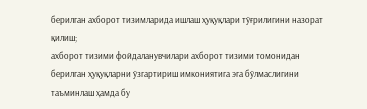берилган ахборот тизимларида ишлаш ҳуқуқлари тўғрилигини назорат қилиш;
ахборот тизими фойдаланувчилари ахборот тизими томонидан берилган ҳуқуқларни ўзгартириш имкониятига эга бўлмаслигини таъминлаш ҳамда бу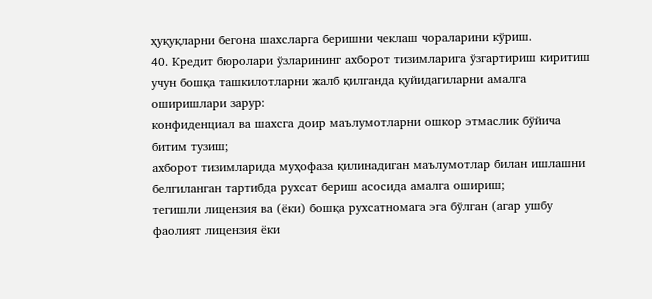ҳуқуқларни бегона шахсларга беришни чеклаш чораларини кўриш.
40. Кредит бюролари ўзларининг ахборот тизимларига ўзгартириш киритиш учун бошқа ташкилотларни жалб қилганда қуйидагиларни амалга оширишлари зарур:
конфиденциал ва шахсга доир маълумотларни ошкор этмаслик бўйича битим тузиш;
ахборот тизимларида муҳофаза қилинадиган маълумотлар билан ишлашни белгиланган тартибда рухсат бериш асосида амалга ошириш;
тегишли лицензия ва (ёки) бошқа рухсатномага эга бўлган (агар ушбу фаолият лицензия ёки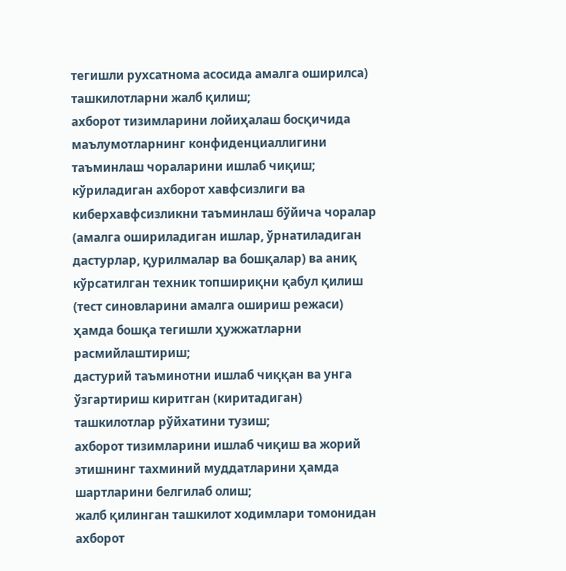тегишли рухсатнома асосида амалга оширилса) ташкилотларни жалб қилиш;
ахборот тизимларини лойиҳалаш босқичида маълумотларнинг конфиденциаллигини таъминлаш чораларини ишлаб чиқиш;
кўриладиган ахборот хавфсизлиги ва киберхавфсизликни таъминлаш бўйича чоралар (амалга ошириладиган ишлар, ўрнатиладиган дастурлар, қурилмалар ва бошқалар) ва аниқ кўрсатилган техник топшириқни қабул қилиш (тест синовларини амалга ошириш режаси) ҳамда бошқа тегишли ҳужжатларни расмийлаштириш;
дастурий таъминотни ишлаб чиққан ва унга ўзгартириш киритган (киритадиган) ташкилотлар рўйхатини тузиш;
ахборот тизимларини ишлаб чиқиш ва жорий этишнинг тахминий муддатларини ҳамда шартларини белгилаб олиш;
жалб қилинган ташкилот ходимлари томонидан ахборот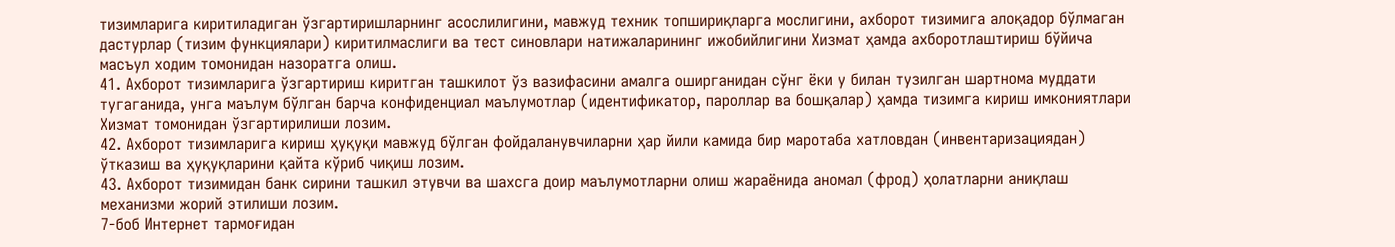тизимларига киритиладиган ўзгартиришларнинг асослилигини, мавжуд техник топшириқларга мослигини, ахборот тизимига алоқадор бўлмаган дастурлар (тизим функциялари) киритилмаслиги ва тест синовлари натижаларининг ижобийлигини Хизмат ҳамда ахборотлаштириш бўйича масъул ходим томонидан назоратга олиш.
41. Ахборот тизимларига ўзгартириш киритган ташкилот ўз вазифасини амалга оширганидан сўнг ёки у билан тузилган шартнома муддати тугаганида, унга маълум бўлган барча конфиденциал маълумотлар (идентификатор, пароллар ва бошқалар) ҳамда тизимга кириш имкониятлари Хизмат томонидан ўзгартирилиши лозим.
42. Ахборот тизимларига кириш ҳуқуқи мавжуд бўлган фойдаланувчиларни ҳар йили камида бир маротаба хатловдан (инвентаризациядан) ўтказиш ва ҳуқуқларини қайта кўриб чиқиш лозим.
43. Ахборот тизимидан банк сирини ташкил этувчи ва шахсга доир маълумотларни олиш жараёнида аномал (фрод) ҳолатларни аниқлаш механизми жорий этилиши лозим.
7-боб Интернет тармоғидан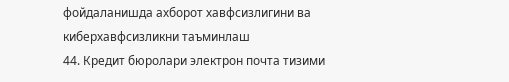фойдаланишда ахборот хавфсизлигини ва киберхавфсизликни таъминлаш
44. Кредит бюролари электрон почта тизими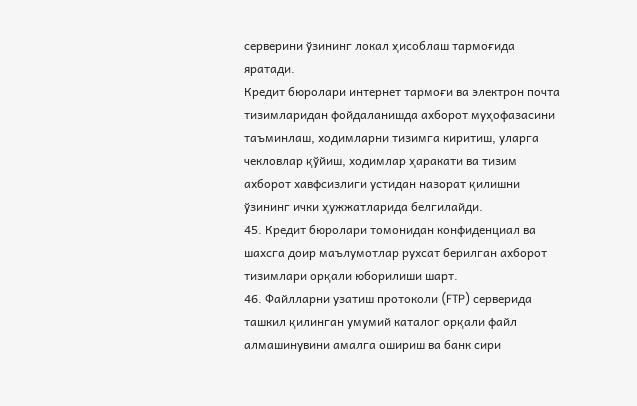серверини ўзининг локал ҳисоблаш тармоғида яратади.
Кредит бюролари интернет тармоғи ва электрон почта тизимларидан фойдаланишда ахборот муҳофазасини таъминлаш, ходимларни тизимга киритиш, уларга чекловлар қўйиш, ходимлар ҳаракати ва тизим ахборот хавфсизлиги устидан назорат қилишни ўзининг ички ҳужжатларида белгилайди.
45. Кредит бюролари томонидан конфиденциал ва шахсга доир маълумотлар рухсат берилган ахборот тизимлари орқали юборилиши шарт.
46. Файлларни узатиш протоколи (FTP) серверида ташкил қилинган умумий каталог орқали файл алмашинувини амалга ошириш ва банк сири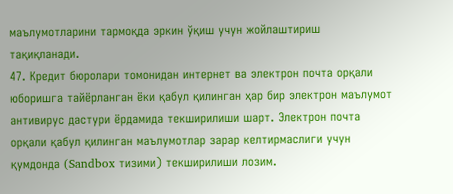маълумотларини тармоқда эркин ўқиш учун жойлаштириш тақиқланади.
47. Кредит бюролари томонидан интернет ва электрон почта орқали юборишга тайёрланган ёки қабул қилинган ҳар бир электрон маълумот антивирус дастури ёрдамида текширилиши шарт. Электрон почта орқали қабул қилинган маълумотлар зарар келтирмаслиги учун қумдонда (Sandbox тизими) текширилиши лозим.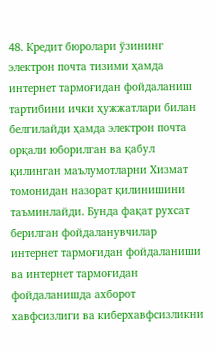48. Кредит бюролари ўзининг электрон почта тизими ҳамда интернет тармоғидан фойдаланиш тартибини ички ҳужжатлари билан белгилайди ҳамда электрон почта орқали юборилган ва қабул қилинган маълумотларни Хизмат томонидан назорат қилинишини таъминлайди. Бунда фақат рухсат берилган фойдаланувчилар интернет тармоғидан фойдаланиши ва интернет тармоғидан фойдаланишда ахборот хавфсизлиги ва киберхавфсизликни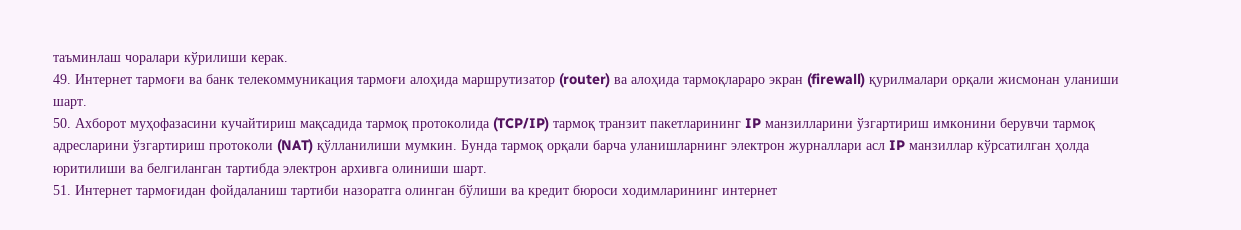таъминлаш чоралари кўрилиши керак.
49. Интернет тармоғи ва банк телекоммуникация тармоғи алоҳида маршрутизатор (router) ва алоҳида тармоқлараро экран (firewall) қурилмалари орқали жисмонан уланиши шарт.
50. Ахборот муҳофазасини кучайтириш мақсадида тармоқ протоколида (TCP/IP) тармоқ транзит пакетларининг IP манзилларини ўзгартириш имконини берувчи тармоқ адресларини ўзгартириш протоколи (NAT) қўлланилиши мумкин. Бунда тармоқ орқали барча уланишларнинг электрон журналлари асл IP манзиллар кўрсатилган ҳолда юритилиши ва белгиланган тартибда электрон архивга олиниши шарт.
51. Интернет тармоғидан фойдаланиш тартиби назоратга олинган бўлиши ва кредит бюроси ходимларининг интернет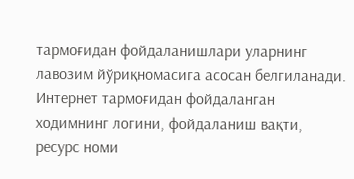тармоғидан фойдаланишлари уларнинг лавозим йўриқномасига асосан белгиланади.
Интернет тармоғидан фойдаланган ходимнинг логини, фойдаланиш вақти, ресурс номи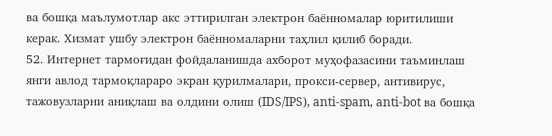ва бошқа маълумотлар акс эттирилган электрон баённомалар юритилиши керак. Хизмат ушбу электрон баённомаларни таҳлил қилиб боради.
52. Интернет тармоғидан фойдаланишда ахборот муҳофазасини таъминлаш янги авлод тармоқлараро экран қурилмалари, прокси-сервер, антивирус, тажовузларни аниқлаш ва олдини олиш (IDS/IPS), anti-spam, anti-bot ва бошқа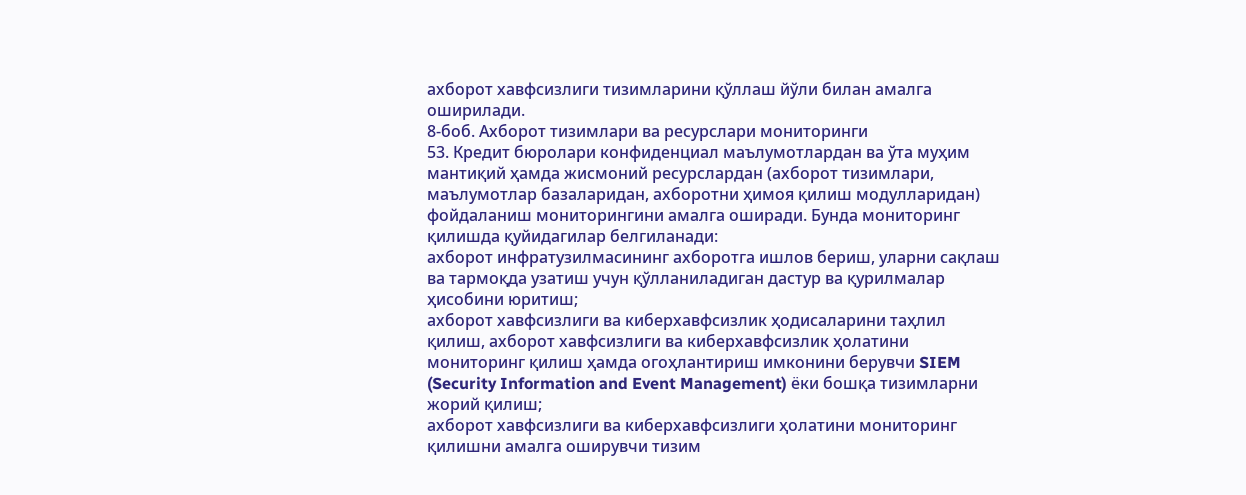ахборот хавфсизлиги тизимларини қўллаш йўли билан амалга оширилади.
8-боб. Ахборот тизимлари ва ресурслари мониторинги
53. Кредит бюролари конфиденциал маълумотлардан ва ўта муҳим мантиқий ҳамда жисмоний ресурслардан (ахборот тизимлари, маълумотлар базаларидан, ахборотни ҳимоя қилиш модулларидан) фойдаланиш мониторингини амалга оширади. Бунда мониторинг қилишда қуйидагилар белгиланади:
ахборот инфратузилмасининг ахборотга ишлов бериш, уларни сақлаш ва тармоқда узатиш учун қўлланиладиган дастур ва қурилмалар ҳисобини юритиш;
ахборот хавфсизлиги ва киберхавфсизлик ҳодисаларини таҳлил қилиш, ахборот хавфсизлиги ва киберхавфсизлик ҳолатини мониторинг қилиш ҳамда огоҳлантириш имконини берувчи SIEM (Security Information and Event Management) ёки бошқа тизимларни жорий қилиш;
ахборот хавфсизлиги ва киберхавфсизлиги ҳолатини мониторинг қилишни амалга оширувчи тизим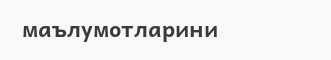маълумотларини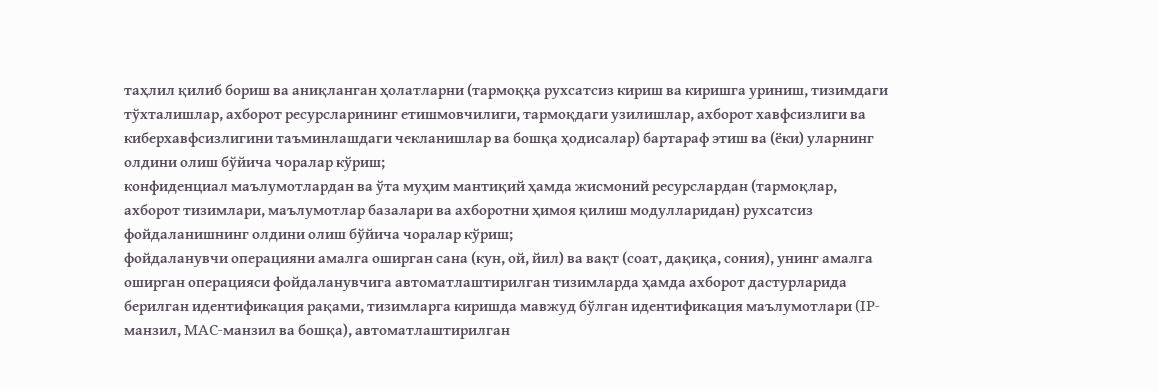таҳлил қилиб бориш ва аниқланган ҳолатларни (тармоққа рухсатсиз кириш ва киришга уриниш, тизимдаги тўхталишлар, ахборот ресурсларининг етишмовчилиги, тармоқдаги узилишлар, ахборот хавфсизлиги ва киберхавфсизлигини таъминлашдаги чекланишлар ва бошқа ҳодисалар) бартараф этиш ва (ёки) уларнинг олдини олиш бўйича чоралар кўриш;
конфиденциал маълумотлардан ва ўта муҳим мантиқий ҳамда жисмоний ресурслардан (тармоқлар, ахборот тизимлари, маълумотлар базалари ва ахборотни ҳимоя қилиш модулларидан) рухсатсиз фойдаланишнинг олдини олиш бўйича чоралар кўриш;
фойдаланувчи операцияни амалга оширган сана (кун, ой, йил) ва вақт (соат, дақиқа, сония), унинг амалга оширган операцияси фойдаланувчига автоматлаштирилган тизимларда ҳамда ахборот дастурларида берилган идентификация рақами, тизимларга киришда мавжуд бўлган идентификация маълумотлари (IP-манзил, MAC-манзил ва бошқа), автоматлаштирилган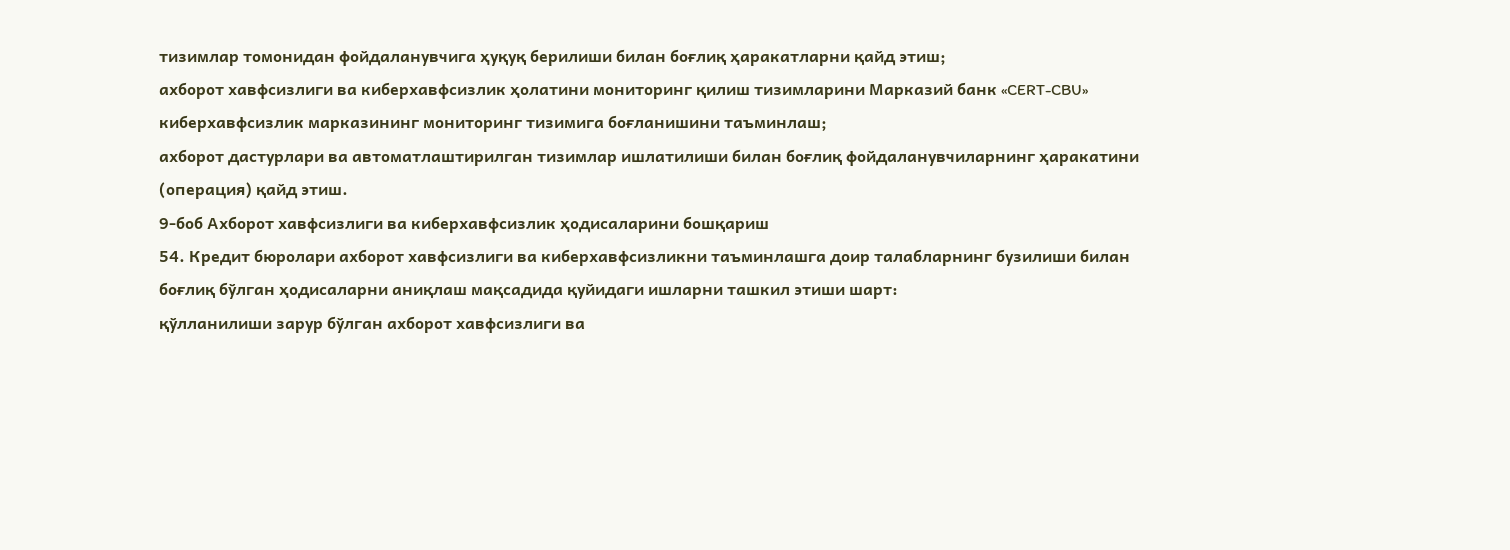тизимлар томонидан фойдаланувчига ҳуқуқ берилиши билан боғлиқ ҳаракатларни қайд этиш;
ахборот хавфсизлиги ва киберхавфсизлик ҳолатини мониторинг қилиш тизимларини Марказий банк «CERT-CBU» киберхавфсизлик марказининг мониторинг тизимига боғланишини таъминлаш;
ахборот дастурлари ва автоматлаштирилган тизимлар ишлатилиши билан боғлиқ фойдаланувчиларнинг ҳаракатини (операция) қайд этиш.
9-боб Ахборот хавфсизлиги ва киберхавфсизлик ҳодисаларини бошқариш
54. Кредит бюролари ахборот хавфсизлиги ва киберхавфсизликни таъминлашга доир талабларнинг бузилиши билан боғлиқ бўлган ҳодисаларни аниқлаш мақсадида қуйидаги ишларни ташкил этиши шарт:
қўлланилиши зарур бўлган ахборот хавфсизлиги ва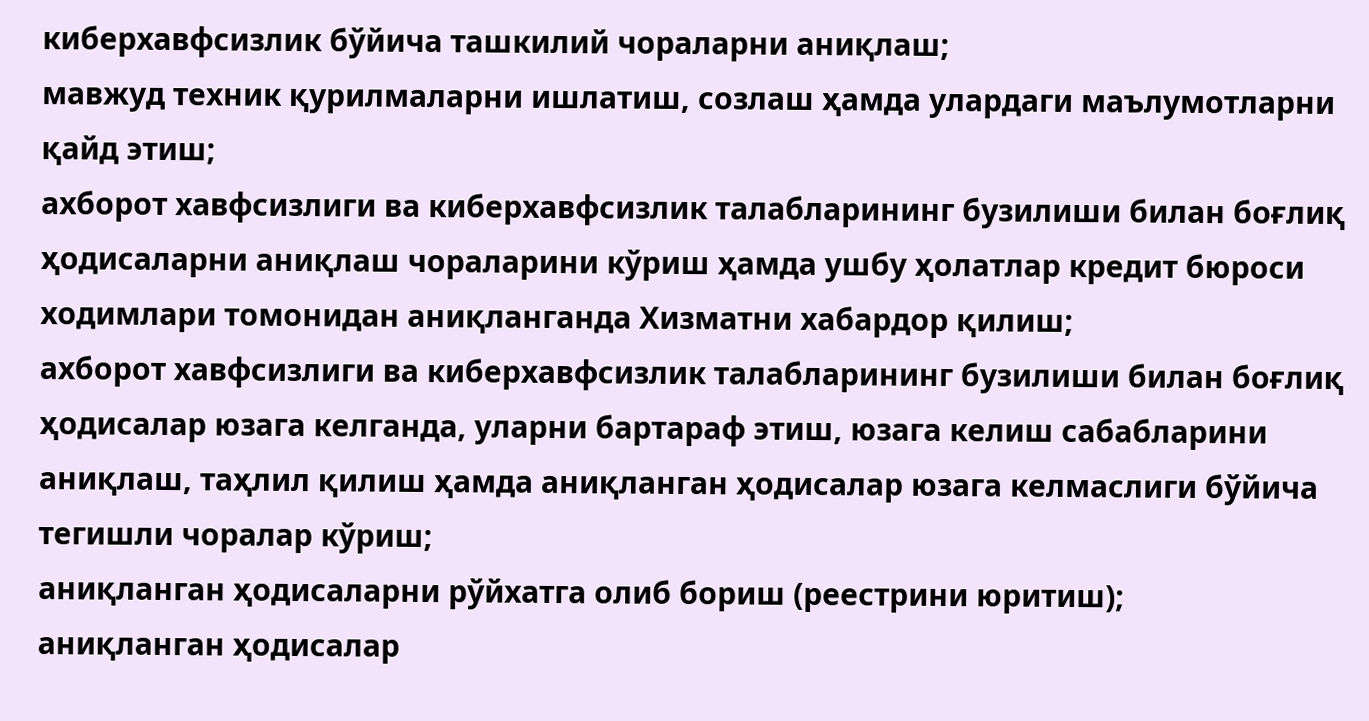киберхавфсизлик бўйича ташкилий чораларни аниқлаш;
мавжуд техник қурилмаларни ишлатиш, созлаш ҳамда улардаги маълумотларни қайд этиш;
ахборот хавфсизлиги ва киберхавфсизлик талабларининг бузилиши билан боғлиқ ҳодисаларни аниқлаш чораларини кўриш ҳамда ушбу ҳолатлар кредит бюроси ходимлари томонидан аниқланганда Хизматни хабардор қилиш;
ахборот хавфсизлиги ва киберхавфсизлик талабларининг бузилиши билан боғлиқ ҳодисалар юзага келганда, уларни бартараф этиш, юзага келиш сабабларини аниқлаш, таҳлил қилиш ҳамда аниқланган ҳодисалар юзага келмаслиги бўйича тегишли чоралар кўриш;
аниқланган ҳодисаларни рўйхатга олиб бориш (реестрини юритиш);
аниқланган ҳодисалар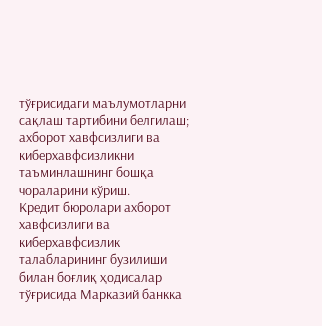тўғрисидаги маълумотларни сақлаш тартибини белгилаш;
ахборот хавфсизлиги ва киберхавфсизликни таъминлашнинг бошқа чораларини кўриш.
Кредит бюролари ахборот хавфсизлиги ва киберхавфсизлик талабларининг бузилиши билан боғлиқ ҳодисалар тўғрисида Марказий банкка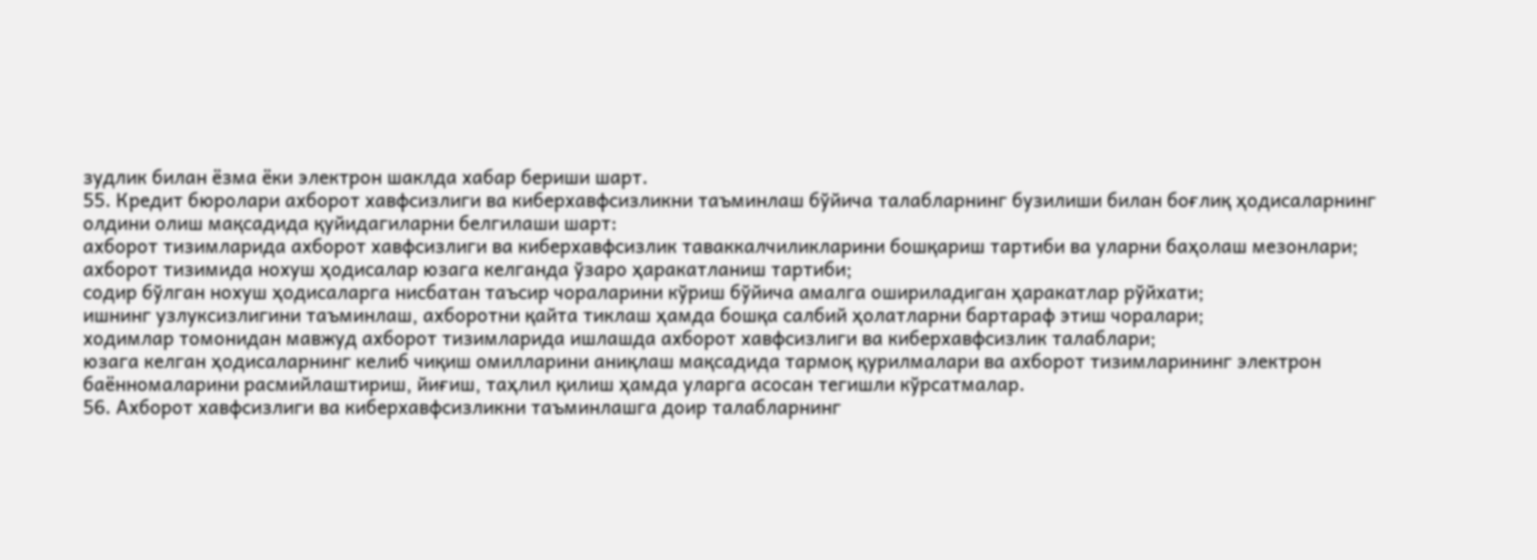зудлик билан ёзма ёки электрон шаклда хабар бериши шарт.
55. Кредит бюролари ахборот хавфсизлиги ва киберхавфсизликни таъминлаш бўйича талабларнинг бузилиши билан боғлиқ ҳодисаларнинг олдини олиш мақсадида қуйидагиларни белгилаши шарт:
ахборот тизимларида ахборот хавфсизлиги ва киберхавфсизлик таваккалчиликларини бошқариш тартиби ва уларни баҳолаш мезонлари;
ахборот тизимида нохуш ҳодисалар юзага келганда ўзаро ҳаракатланиш тартиби;
содир бўлган нохуш ҳодисаларга нисбатан таъсир чораларини кўриш бўйича амалга ошириладиган ҳаракатлар рўйхати;
ишнинг узлуксизлигини таъминлаш, ахборотни қайта тиклаш ҳамда бошқа салбий ҳолатларни бартараф этиш чоралари;
ходимлар томонидан мавжуд ахборот тизимларида ишлашда ахборот хавфсизлиги ва киберхавфсизлик талаблари;
юзага келган ҳодисаларнинг келиб чиқиш омилларини аниқлаш мақсадида тармоқ қурилмалари ва ахборот тизимларининг электрон баённомаларини расмийлаштириш, йиғиш, таҳлил қилиш ҳамда уларга асосан тегишли кўрсатмалар.
56. Ахборот хавфсизлиги ва киберхавфсизликни таъминлашга доир талабларнинг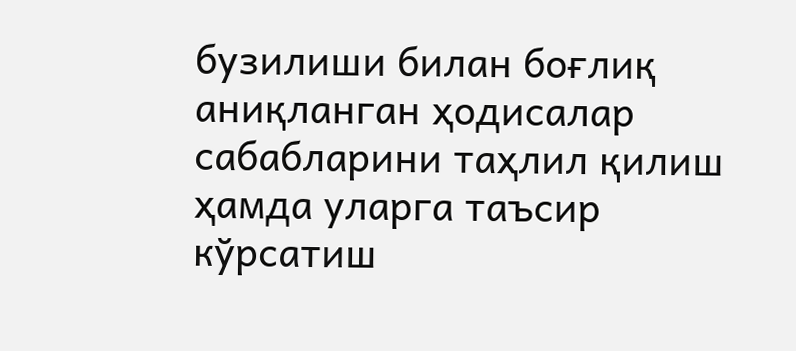бузилиши билан боғлиқ аниқланган ҳодисалар сабабларини таҳлил қилиш ҳамда уларга таъсир кўрсатиш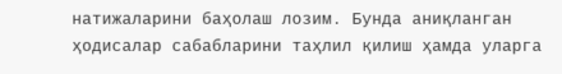натижаларини баҳолаш лозим. Бунда аниқланган ҳодисалар сабабларини таҳлил қилиш ҳамда уларга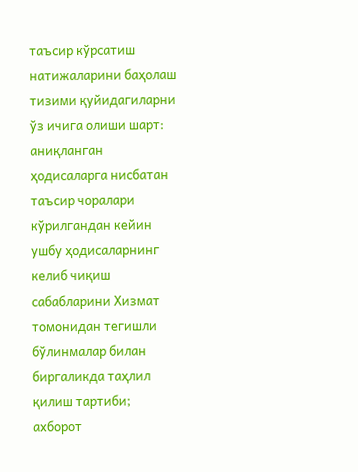таъсир кўрсатиш натижаларини баҳолаш тизими қуйидагиларни ўз ичига олиши шарт:
аниқланган ҳодисаларга нисбатан таъсир чоралари кўрилгандан кейин ушбу ҳодисаларнинг келиб чиқиш сабабларини Хизмат томонидан тегишли бўлинмалар билан биргаликда таҳлил қилиш тартиби;
ахборот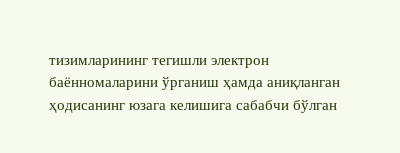тизимларининг тегишли электрон баённомаларини ўрганиш ҳамда аниқланган ҳодисанинг юзага келишига сабабчи бўлган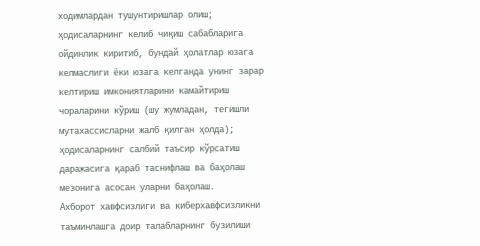ходимлардан тушунтиришлар олиш;
ҳодисаларнинг келиб чиқиш сабабларига ойдинлик киритиб, бундай ҳолатлар юзага келмаслиги ёки юзага келганда унинг зарар келтириш имкониятларини камайтириш чораларини кўриш (шу жумладан, тегишли мутахассисларни жалб қилган ҳолда);
ҳодисаларнинг салбий таъсир кўрсатиш даражасига қараб таснифлаш ва баҳолаш мезонига асосан уларни баҳолаш.
Ахборот хавфсизлиги ва киберхавфсизликни таъминлашга доир талабларнинг бузилиши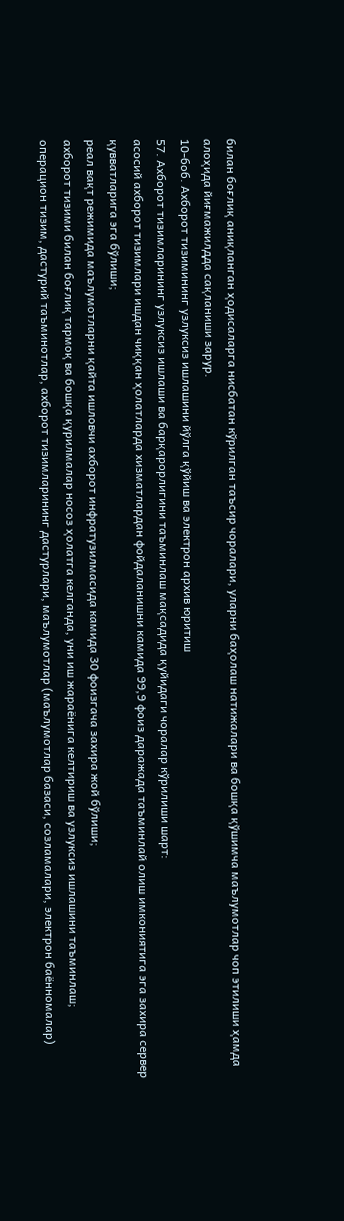билан боғлиқ аниқланган ҳодисаларга нисбатан кўрилган таъсир чоралари, уларни баҳолаш натижалари ва бошқа қўшимча маълумотлар чоп этилиши ҳамда алоҳида йиғмажилдда сақланиши зарур.
10-боб. Ахборот тизимининг узлуксиз ишлашини йўлга қўйиш ва электрон архив юритиш
57. Ахборот тизимларининг узлуксиз ишлаши ва барқарорлигини таъминлаш мақсадида қуйидаги чоралар кўрилиши шарт:
асосий ахборот тизимлари ишдан чиққан ҳолатларда хизматлардан фойдаланишни камида 99,9 фоиз даражада таъминлай олиш имкониятига эга захира сервер қувватларига эга бўлиши;
реал вақт режимида маълумотларни қайта ишловчи ахборот инфратузилмасида камида 30 фоизгача захира жой бўлиши;
ахборот тизими билан боғлиқ тармоқ ва бошқа қурилмалар носоз ҳолатга келганда, уни иш жараёнига келтириш ва узлуксиз ишлашини таъминлаш;
операцион тизим, дастурий таъминотлар, ахборот тизимларининг дастурлари, маълумотлар (маълумотлар базаси, созламалари, электрон баённомалар)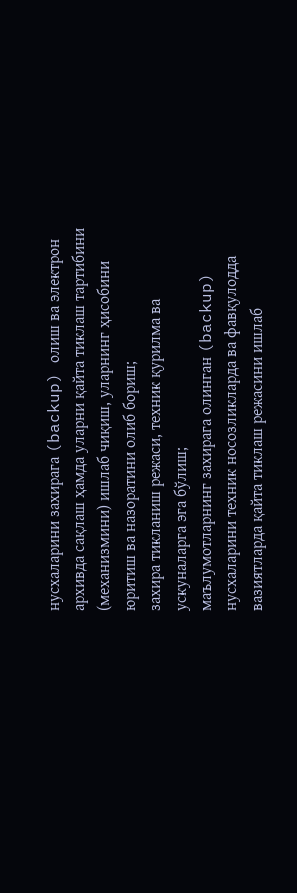нусхаларини захирага (backup) олиш ва электрон архивда сақлаш ҳамда уларни қайта тиклаш тартибини (механизмини) ишлаб чиқиш, уларнинг ҳисобини юритиш ва назоратини олиб бориш;
захира тикланиш режаси, техник қурилма ва ускуналарга эга бўлиш;
маълумотларнинг захирага олинган (backup) нусхаларини техник носозликларда ва фавқулодда вазиятларда қайта тиклаш режасини ишлаб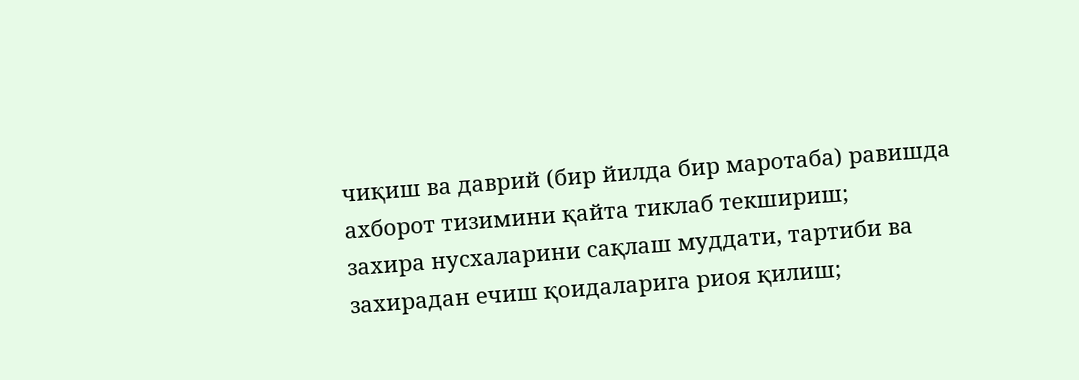чиқиш ва даврий (бир йилда бир маротаба) равишда ахборот тизимини қайта тиклаб текшириш;
захира нусхаларини сақлаш муддати, тартиби ва захирадан ечиш қоидаларига риоя қилиш;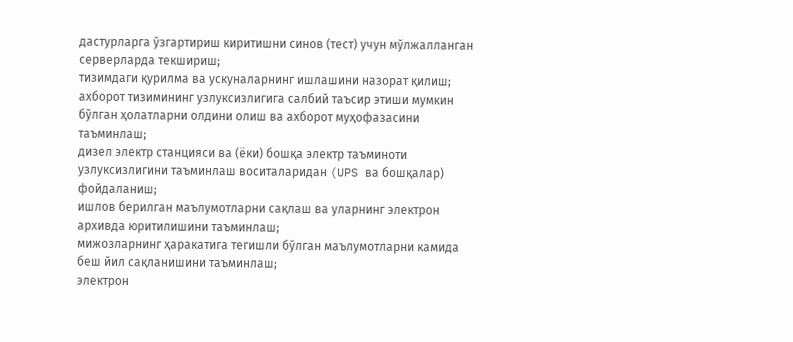дастурларга ўзгартириш киритишни синов (тест) учун мўлжалланган серверларда текшириш;
тизимдаги қурилма ва ускуналарнинг ишлашини назорат қилиш;
ахборот тизимининг узлуксизлигига салбий таъсир этиши мумкин бўлган ҳолатларни олдини олиш ва ахборот муҳофазасини таъминлаш;
дизел электр станцияси ва (ёки) бошқа электр таъминоти узлуксизлигини таъминлаш воситаларидан (UPS ва бошқалар) фойдаланиш;
ишлов берилган маълумотларни сақлаш ва уларнинг электрон архивда юритилишини таъминлаш;
мижозларнинг ҳаракатига тегишли бўлган маълумотларни камида беш йил сақланишини таъминлаш;
электрон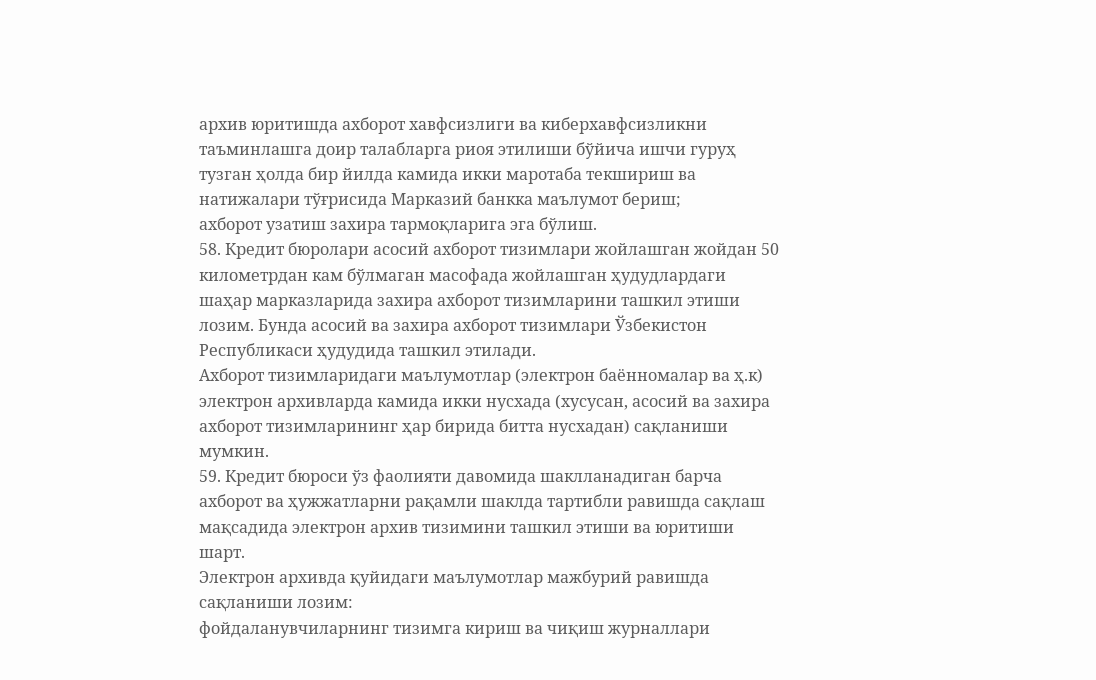архив юритишда ахборот хавфсизлиги ва киберхавфсизликни таъминлашга доир талабларга риоя этилиши бўйича ишчи гуруҳ тузган ҳолда бир йилда камида икки маротаба текшириш ва натижалари тўғрисида Марказий банкка маълумот бериш;
ахборот узатиш захира тармоқларига эга бўлиш.
58. Кредит бюролари асосий ахборот тизимлари жойлашган жойдан 50 километрдан кам бўлмаган масофада жойлашган ҳудудлардаги шаҳар марказларида захира ахборот тизимларини ташкил этиши лозим. Бунда асосий ва захира ахборот тизимлари Ўзбекистон Республикаси ҳудудида ташкил этилади.
Ахборот тизимларидаги маълумотлар (электрон баённомалар ва ҳ.к) электрон архивларда камида икки нусхада (хусусан, асосий ва захира ахборот тизимларининг ҳар бирида битта нусхадан) сақланиши мумкин.
59. Кредит бюроси ўз фаолияти давомида шаклланадиган барча ахборот ва ҳужжатларни рақамли шаклда тартибли равишда сақлаш мақсадида электрон архив тизимини ташкил этиши ва юритиши шарт.
Электрон архивда қуйидаги маълумотлар мажбурий равишда сақланиши лозим:
фойдаланувчиларнинг тизимга кириш ва чиқиш журналлари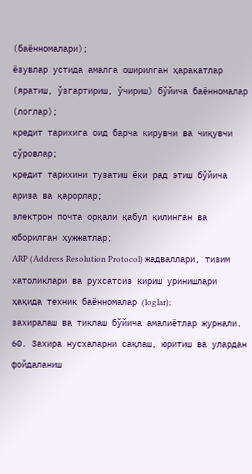(баённомалари);
ёзувлар устида амалга оширилган ҳаракатлар (яратиш, ўзгартириш, ўчириш) бўйича баённомалар (логлар);
кредит тарихига оид барча кирувчи ва чиқувчи сўровлар;
кредит тарихини тузатиш ёки рад этиш бўйича ариза ва қарорлар;
электрон почта орқали қабул қилинган ва юборилган ҳужжатлар;
ARP (Address Resolution Protocol) жадваллари, тизим хатоликлари ва рухсатсиз кириш уринишлари ҳақида техник баённомалар (loglar);
захиралаш ва тиклаш бўйича амалиётлар журнали.
60. Захира нусхаларни сақлаш, юритиш ва улардан фойдаланиш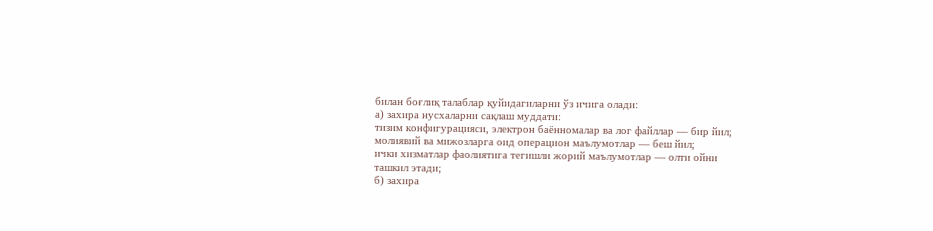билан боғлиқ талаблар қуйидагиларни ўз ичига олади:
а) захира нусхаларни сақлаш муддати:
тизим конфигурацияси, электрон баённомалар ва лог файллар — бир йил;
молиявий ва мижозларга оид операцион маълумотлар — беш йил;
ички хизматлар фаолиятига тегишли жорий маълумотлар — олти ойни ташкил этади;
б) захира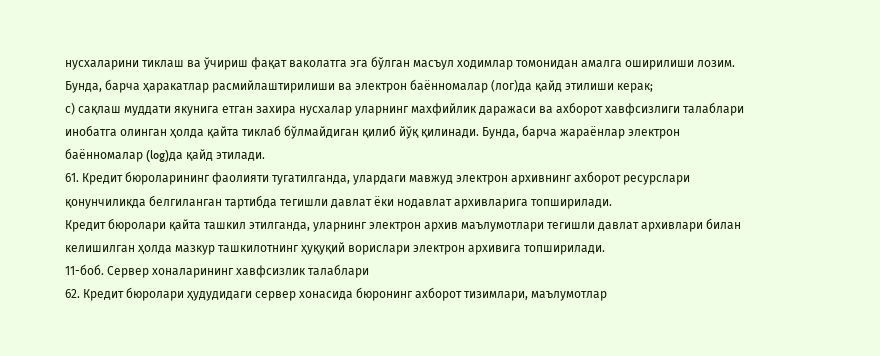нусхаларини тиклаш ва ўчириш фақат ваколатга эга бўлган масъул ходимлар томонидан амалга оширилиши лозим. Бунда, барча ҳаракатлар расмийлаштирилиши ва электрон баённомалар (лог)да қайд этилиши керак;
с) сақлаш муддати якунига етган захира нусхалар уларнинг махфийлик даражаси ва ахборот хавфсизлиги талаблари инобатга олинган ҳолда қайта тиклаб бўлмайдиган қилиб йўқ қилинади. Бунда, барча жараёнлар электрон баённомалар (log)да қайд этилади.
61. Кредит бюроларининг фаолияти тугатилганда, улардаги мавжуд электрон архивнинг ахборот ресурслари қонунчиликда белгиланган тартибда тегишли давлат ёки нодавлат архивларига топширилади.
Кредит бюролари қайта ташкил этилганда, уларнинг электрон архив маълумотлари тегишли давлат архивлари билан келишилган ҳолда мазкур ташкилотнинг ҳуқуқий ворислари электрон архивига топширилади.
11-боб. Сервер хоналарининг хавфсизлик талаблари
62. Кредит бюролари ҳудудидаги сервер хонасида бюронинг ахборот тизимлари, маълумотлар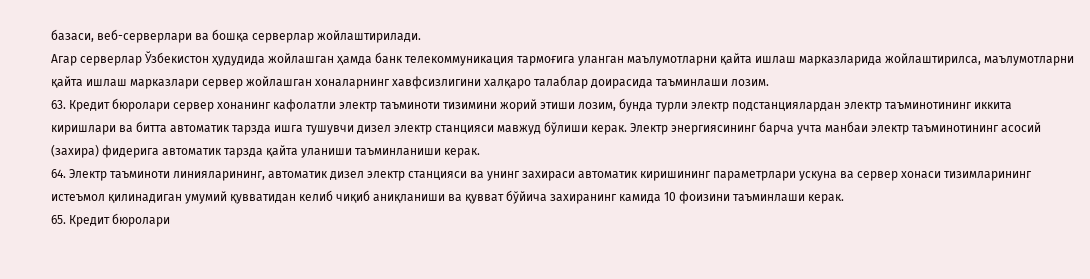базаси, веб-серверлари ва бошқа серверлар жойлаштирилади.
Агар серверлар Ўзбекистон ҳудудида жойлашган ҳамда банк телекоммуникация тармоғига уланган маълумотларни қайта ишлаш марказларида жойлаштирилса, маълумотларни қайта ишлаш марказлари сервер жойлашган хоналарнинг хавфсизлигини халқаро талаблар доирасида таъминлаши лозим.
63. Кредит бюролари сервер хонанинг кафолатли электр таъминоти тизимини жорий этиши лозим, бунда турли электр подстанциялардан электр таъминотининг иккита киришлари ва битта автоматик тарзда ишга тушувчи дизел электр станцияси мавжуд бўлиши керак. Электр энергиясининг барча учта манбаи электр таъминотининг асосий (захира) фидерига автоматик тарзда қайта уланиши таъминланиши керак.
64. Электр таъминоти линияларининг, автоматик дизел электр станцияси ва унинг захираси автоматик киришининг параметрлари ускуна ва сервер хонаси тизимларининг истеъмол қилинадиган умумий қувватидан келиб чиқиб аниқланиши ва қувват бўйича захиранинг камида 10 фоизини таъминлаши керак.
65. Кредит бюролари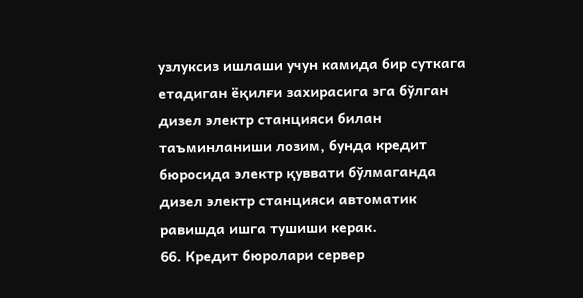узлуксиз ишлаши учун камида бир суткага етадиган ёқилғи захирасига эга бўлган дизел электр станцияси билан таъминланиши лозим, бунда кредит бюросида электр қуввати бўлмаганда дизел электр станцияси автоматик равишда ишга тушиши керак.
66. Кредит бюролари сервер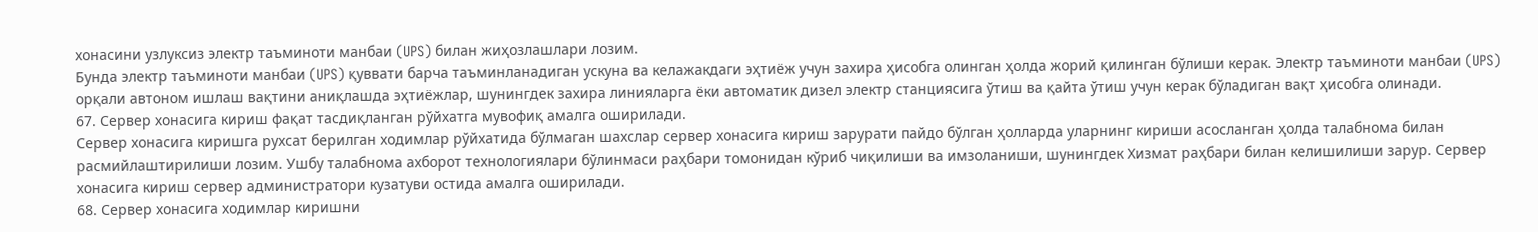хонасини узлуксиз электр таъминоти манбаи (UPS) билан жиҳозлашлари лозим.
Бунда электр таъминоти манбаи (UPS) қуввати барча таъминланадиган ускуна ва келажакдаги эҳтиёж учун захира ҳисобга олинган ҳолда жорий қилинган бўлиши керак. Электр таъминоти манбаи (UPS) орқали автоном ишлаш вақтини аниқлашда эҳтиёжлар, шунингдек захира линияларга ёки автоматик дизел электр станциясига ўтиш ва қайта ўтиш учун керак бўладиган вақт ҳисобга олинади.
67. Сервер хонасига кириш фақат тасдиқланган рўйхатга мувофиқ амалга оширилади.
Сервер хонасига киришга рухсат берилган ходимлар рўйхатида бўлмаган шахслар сервер хонасига кириш зарурати пайдо бўлган ҳолларда уларнинг кириши асосланган ҳолда талабнома билан расмийлаштирилиши лозим. Ушбу талабнома ахборот технологиялари бўлинмаси раҳбари томонидан кўриб чиқилиши ва имзоланиши, шунингдек Хизмат раҳбари билан келишилиши зарур. Сервер хонасига кириш сервер администратори кузатуви остида амалга оширилади.
68. Сервер хонасига ходимлар киришни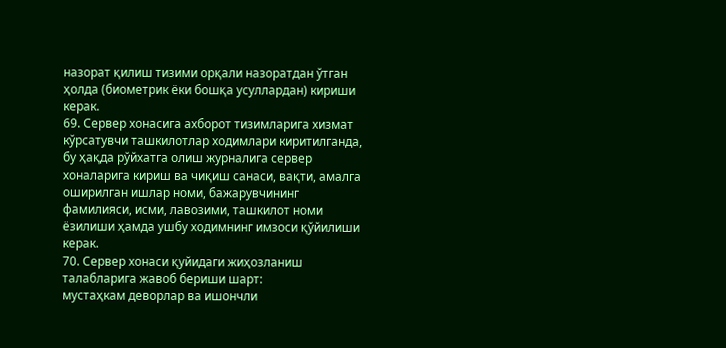назорат қилиш тизими орқали назоратдан ўтган ҳолда (биометрик ёки бошқа усуллардан) кириши керак.
69. Сервер хонасига ахборот тизимларига хизмат кўрсатувчи ташкилотлар ходимлари киритилганда, бу ҳақда рўйхатга олиш журналига сервер хоналарига кириш ва чиқиш санаси, вақти, амалга оширилган ишлар номи, бажарувчининг фамилияси, исми, лавозими, ташкилот номи ёзилиши ҳамда ушбу ходимнинг имзоси қўйилиши керак.
70. Сервер хонаси қуйидаги жиҳозланиш талабларига жавоб бериши шарт:
мустаҳкам деворлар ва ишончли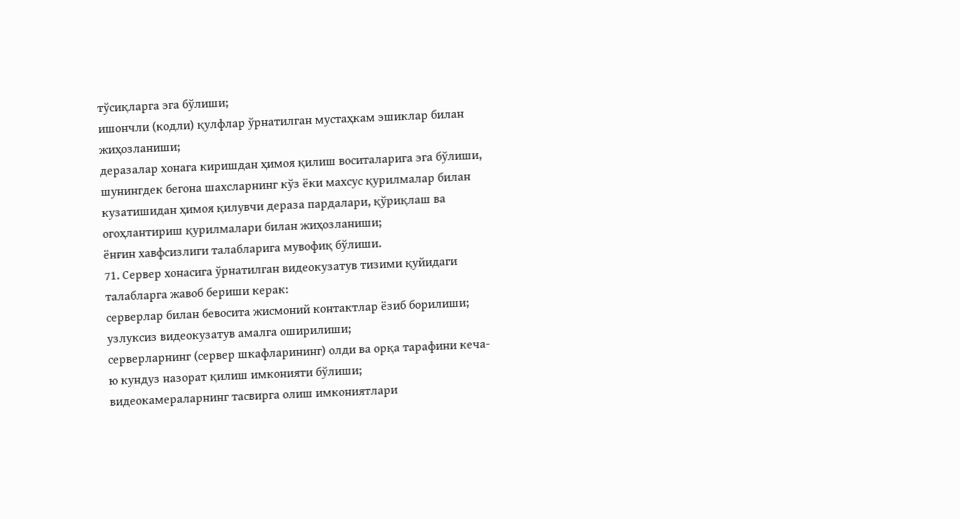тўсиқларга эга бўлиши;
ишончли (кодли) қулфлар ўрнатилган мустаҳкам эшиклар билан жиҳозланиши;
деразалар хонага киришдан ҳимоя қилиш воситаларига эга бўлиши, шунингдек бегона шахсларнинг кўз ёки махсус қурилмалар билан кузатишидан ҳимоя қилувчи дераза пардалари, қўриқлаш ва огоҳлантириш қурилмалари билан жиҳозланиши;
ёнғин хавфсизлиги талабларига мувофиқ бўлиши.
71. Сервер хонасига ўрнатилган видеокузатув тизими қуйидаги талабларга жавоб бериши керак:
серверлар билан бевосита жисмоний контактлар ёзиб борилиши;
узлуксиз видеокузатув амалга оширилиши;
серверларнинг (сервер шкафларининг) олди ва орқа тарафини кеча-ю кундуз назорат қилиш имконияти бўлиши;
видеокамераларнинг тасвирга олиш имкониятлари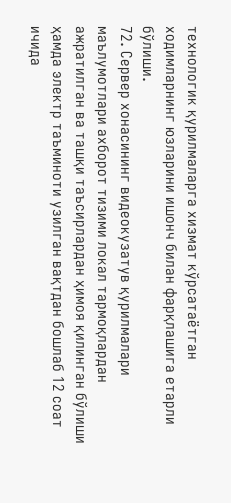технологик қурилмаларга хизмат кўрсатаётган ходимларнинг юзларини ишонч билан фарқлашига етарли бўлиши.
72. Сервер хонасининг видеокузатув қурилмалари маълумотлари ахборот тизими локал тармоқлардан ажратилган ва ташқи таъсирлардан ҳимоя қилинган бўлиши ҳамда электр таъминоти узилган вақтдан бошлаб 12 соат ичида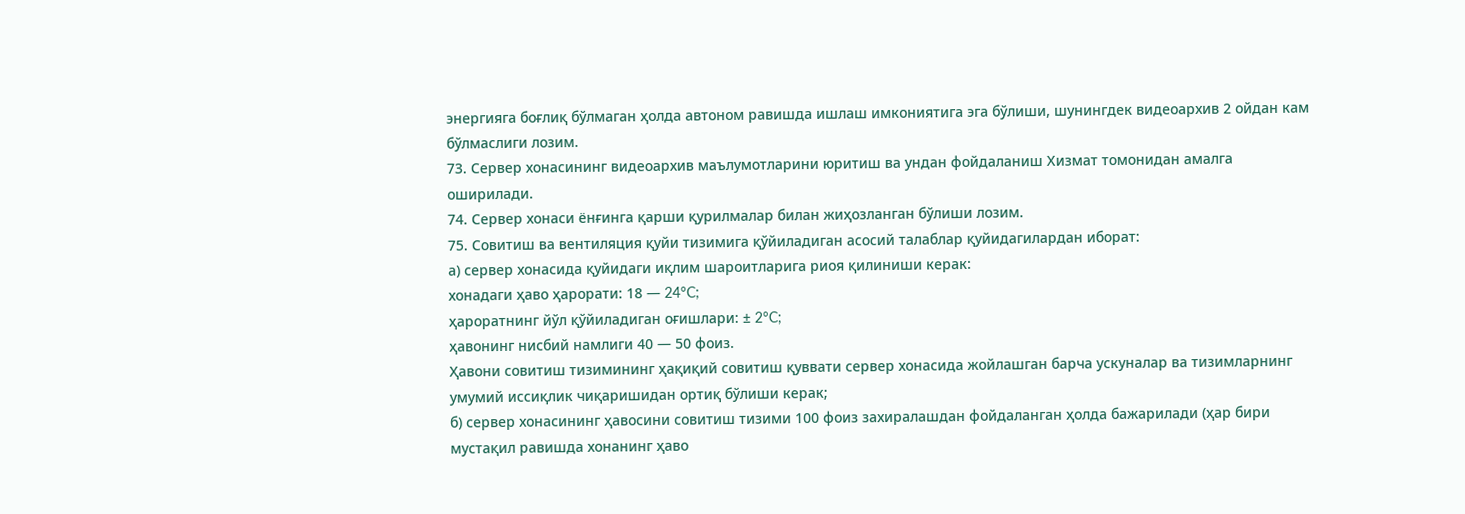энергияга боғлиқ бўлмаган ҳолда автоном равишда ишлаш имкониятига эга бўлиши, шунингдек видеоархив 2 ойдан кам бўлмаслиги лозим.
73. Сервер хонасининг видеоархив маълумотларини юритиш ва ундан фойдаланиш Хизмат томонидан амалга оширилади.
74. Сервер хонаси ёнғинга қарши қурилмалар билан жиҳозланган бўлиши лозим.
75. Совитиш ва вентиляция қуйи тизимига қўйиладиган асосий талаблар қуйидагилардан иборат:
а) сервер хонасида қуйидаги иқлим шароитларига риоя қилиниши керак:
хонадаги ҳаво ҳарорати: 18 — 24°C;
ҳароратнинг йўл қўйиладиган оғишлари: ± 2°C;
ҳавонинг нисбий намлиги 40 — 50 фоиз.
Ҳавони совитиш тизимининг ҳақиқий совитиш қуввати сервер хонасида жойлашган барча ускуналар ва тизимларнинг умумий иссиқлик чиқаришидан ортиқ бўлиши керак;
б) сервер хонасининг ҳавосини совитиш тизими 100 фоиз захиралашдан фойдаланган ҳолда бажарилади (ҳар бири мустақил равишда хонанинг ҳаво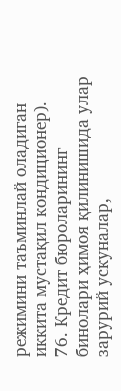режимини таъминлай оладиган иккита мустақил кондиционер).
76. Кредит бюроларининг бинолари ҳимоя қилинишида улар зарурий ускуналар,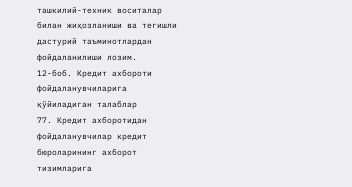ташкилий-техник воситалар билан жиҳозланиши ва тегишли дастурий таъминотлардан фойдаланилиши лозим.
12-боб. Кредит ахбороти фойдаланувчиларига қўйиладиган талаблар
77. Кредит ахборотидан фойдаланувчилар кредит бюроларининг ахборот тизимларига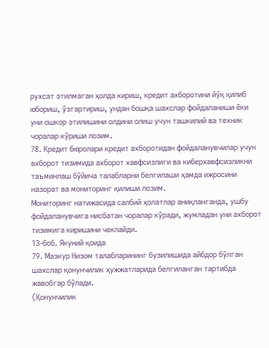рухсат этилмаган ҳолда кириш, кредит ахборотини йўқ қилиб юбориш, ўзгартириш, ундан бошқа шахслар фойдаланиши ёки уни ошкор этилишини олдини олиш учун ташкилий ва техник чоралар кўриши лозим.
78. Кредит бюролари кредит ахборотидан фойдаланувчилар учун ахборот тизимида ахборот хавфсизлиги ва киберхавфсизликни таъминлаш бўйича талабларни белгилаши ҳамда ижросини назорат ва мониторинг қилиши лозим.
Мониторинг натижасида салбий ҳолатлар аниқланганда, ушбу фойдаланувчига нисбатан чоралар кўради, жумладан уни ахборот тизимига киришини чеклайди.
13-боб. Якуний қоида
79. Мазкур Низом талабларининг бузилишида айбдор бўлган шахслар қонунчилик ҳужжатларида белгиланган тартибда жавобгар бўлади.
(Қонунчилик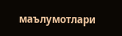маълумотлари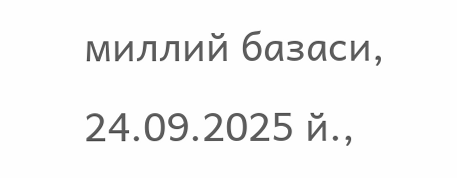миллий базаси, 24.09.2025 й.,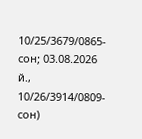10/25/3679/0865-сон; 03.08.2026 й., 10/26/3914/0809-сон)